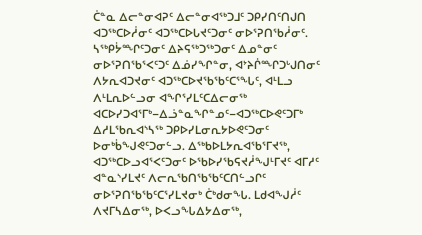ᑖᓐᓇ ᐃᓕᓐᓂᐊᕈᑦ ᐃᓕᓐᓂᐊᖅᑐᒧᑦ ᑐᑭᓯᑎᑦᑎᒍᑎ ᐊᑐᖅᑕᐅᓲᓂᑦ ᐊᑐᖅᑕᐅᒐᔪᑦᑐᓂᑦ ᓂᐅᕐᕈᑎᖃᓲᓂᑦ.
ᓴᖅᑭᔮᙱᑦᑐᓂᑦ ᐃᔨᕋᖅᑐᖅᑐᓂᑦ ᐃᓄᓐᓂᑦ ᓂᐅᕐᕈᑎᖃᕐᐸᑦᑐᑦ ᐃᓅᓯᖏᓐᓂ, ᐊᔾᔨᒌᙱᑐᒡᒍᑎᓂᑦ ᐱᔭᕆᐊᑐᔪᓂᑦ ᐊᑐᖅᑕᐅᔪᖃᖃᑦᑕᕐᖓᑦ, ᐊᒻᒪᓗ ᐱᒻᒪᕆᐅᓪᓗᓂ ᐊᖏᕐᓯᒪᑦᑕᐃᓕᓂᖅ ᐊᑕᐅᓯᑐᐊᕐᒥᒃ−ᐃᓘᓐᓇᖏᓐᓄᑦ−ᐊᑐᖅᑕᐅᕙᑦᑐᒥᒃ ᐃᓱᒪᖃᕆᐊᔅᓴᖅ ᑐᑭᐅᓯᒪᓂᕆᔭᐅᕙᑦᑐᓂᑦ ᐅᓂᒃᑳᖑᕙᑦᑐᓂᓪᓗ. ᐃᖅᑲᐅᒪᔭᕆᐊᖃᕐᒥᔪᖅ, ᐊᑐᖅᑕᐅᓗᐊᕐᐸᑦᑐᓂᑦ ᐅᖃᐅᓯᖃᕋᔪᓲᖑᒻᒥᔪᑦ ᐊᒥᓱᑦ ᐊᓐᓇᔅᓯᒪᔪᑦ ᐱᓕᕆᖃᑎᖃᖃᑦᑕᑎᓪᓗᒋᑦ ᓂᐅᕐᕈᑎᖃᖃᑦᑕᕐᓯᒪᔪᓂᒃ ᑖᒃᑯᓂᖓ. ᒪᑯᐊᖑᓲᑦ ᐱᔪᒥᓴᐃᓂᖅ, ᐅᐸᓗᖓᐃᔭᐃᓂᖅ,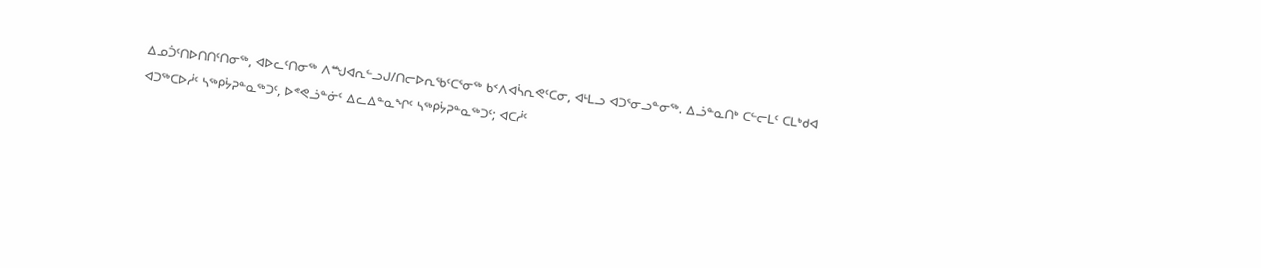ᐃᓄᑑᑦᑎᐅᑎᑎᑦᑎᓂᖅ, ᐊᐅᓚᑦᑎᓂᖅ ᐱᙳᐊᕆᓪᓗᒍ/ᑎᓕᐅᕆᖃᑦᑕᕐᓂᖅ ᑲᑉᐱᐊᓵᕆᕙᑦᑕᓂ, ᐊᒻᒪᓗ ᐊᑐᕐᓂᓗᓐᓂᖅ. ᐃᓘᓐᓇᑎᒃ ᑕᓪᓕᒪᑦ ᑕᒪᒃᑯᐊ ᐊᑐᖅᑕᐅᓲᑦ ᓴᖅᑭᔮᕈᓐᓇᖅᑐᑦ, ᐅᕝᕙᓘᓐᓃᑦ ᐃᓚᐃᓐᓇᖏᑦ ᓴᖅᑭᔮᕈᓐᓇᖅᑐᑦ; ᐊᑕᓲᑦ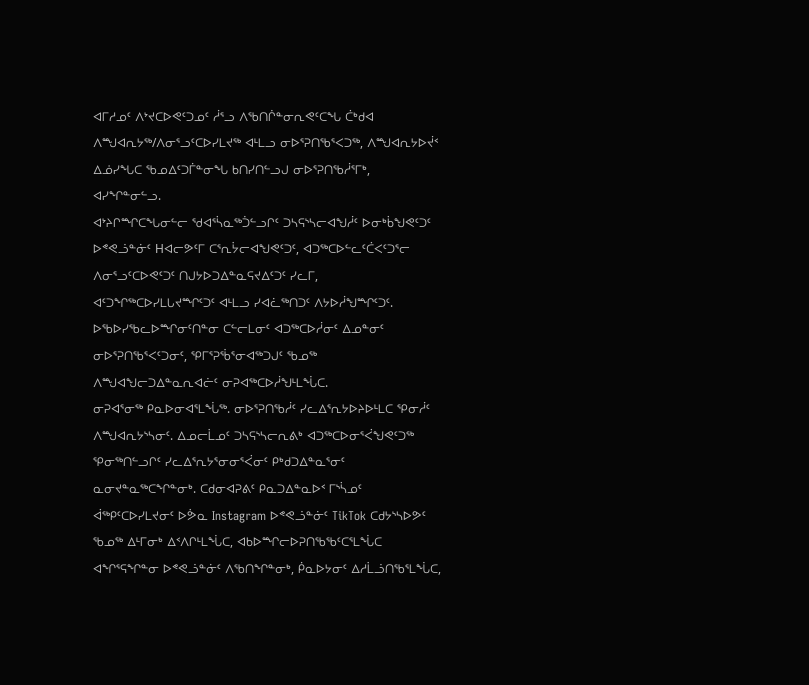ᐊᒥᓱᓄᑦ ᐱᔾᔪᑕᐅᕙᑦᑐᓄᑦ ᓲᕐᓗ ᐱᖃᑎᒌᓐᓂᕆᕙᑦᑕᖓ ᑖᒃᑯᐊ ᐱᙳᐊᕆᔭᖅ/ᐱᓂᕐᓗᑦᑕᐅᓯᒪᔪᖅ ᐊᒻᒪᓗ ᓂᐅᕐᕈᑎᖃᕐᐸᑐᖅ, ᐱᙳᐊᕆᔭᐅᔫᑉ ᐃᓅᓯᖓᑕ ᖃᓄᐃᑦᑐᒦᓐᓂᖓ ᑲᑎᓯᑎᓪᓗᒍ ᓂᐅᕐᕈᑎᖃᓲᕐᒥᒃ, ᐊᓯᖏᓐᓂᓪᓗ.
ᐊᔾᔨᒋᙱᑕᖓᓂᓪᓕ ᖁᐊᕐᓵᓇᖅᑑᓪᓗᒋᑦ ᑐᓴᕋᔅᓴᓕᐊᖑᓲᑦ ᐅᓂᒃᑳᖑᕙᑦᑐᑦ ᐅᕝᕙᓘᓐᓃᑦ Hᐊᓕᕗᑦᒥ ᑕᕐᕆᔮᓕᐊᖑᕙᑦᑐᑦ, ᐊᑐᖅᑕᐅᓪᓚᑦᑖᐸᑦᑐᕐᓕ ᐱᓂᕐᓗᑦᑕᐅᕙᑦᑐᑦ ᑎᒍᔭᐅᑐᐃᓐᓇᕋᔪᐃᑦᑐᑦ ᓯᓚᒥ, ᐊᑦᑐᖏᖅᑕᐅᓯᒪᒐᔪᙱᑦᑐᑦ ᐊᒻᒪᓗ ᓯᐊᓛᖅᑎᑐᑦ ᐱᔭᐅᓲᖑᙱᑦᑐᑦ.
ᐅᖃᐅᓯᖃᓚᐅᙱᓂᑦᑎᓐᓂ ᑕᓪᓕᒪᓂᑦ ᐊᑐᖅᑕᐅᓲᓂᑦ ᐃᓄᓐᓂᑦ ᓂᐅᕐᕈᑎᖃᕐᐸᑦᑐᓂᑦ, ᕿᒥᕐᕈᖄᕐᓂᐊᖅᑐᒍᑦ ᖃᓄᖅ ᐱᙳᐊᖑᓕᑐᐃᓐᓇᕆᐊᓖᑦ ᓂᕈᐊᖅᑕᐅᓲᖑᒻᒪᖔᑕ.
ᓂᕈᐊᕐᓂᖅ ᑭᓇᐅᓂᐊᕐᒪᖔᖅ. ᓂᐅᕐᕈᑎᖃᓲᑦ ᓯᓚᐃᕐᕆᔭᐅᔨᐅᒻᒪᑕ ᕿᓂᓲᑦ ᐱᙳᐊᕆᔭᔅᓴᓂᑦ. ᐃᓄᓕᒫᓄᑦ ᑐᓴᕋᔅᓴᓕᕆᕕᒃ ᐊᑐᖅᑕᐅᓂᕐᐹᖑᕙᑦᑐᖅ ᕿᓂᖅᑎᓪᓗᒋᑦ ᓯᓚᐃᕐᕆᔭᕐᓂᓂᕐᐹᓂᑦ ᑭᒃᑯᑐᐃᓐᓇᕐᓂᑦ ᓇᓂᔪᓐᓇᖅᑕᖏᓐᓂᒃ. ᑕᑯᓂᐊᕈᕕᑦ ᑭᓇᑐᐃᓐᓇᐅᑉ ᒥᔅᓵᓄᑦ ᐋᖅᑭᑦᑕᐅᓯᒪᔪᓂᑦ ᐅᕘᓇ Instagram ᐅᕝᕙᓘᓐᓃᑦ TikTok ᑕᑯᔭᔅᓴᐅᕗᑦ ᖃᓄᖅ ᐃᒻᒥᓂᒃ ᐃᑉᐱᒋᒻᒪᖔᑕ, ᐊᑲᐅᙱᓕᐅᕈᑎᖃᖃᑦᑕᕐᒪᖔᑕ ᐊᖏᕐᕋᖏᓐᓂ ᐅᕝᕙᓘᓐᓃᑦ ᐱᖃᑎᖏᓐᓂᒃ, ᑮᓇᐅᔭᓂᑦ ᐃᓱᒫᓘᑎᖃᕐᒪᖔᑕ,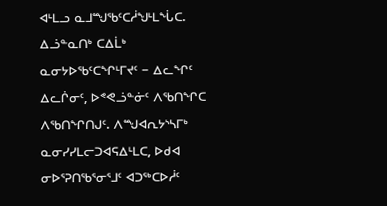ᐊᒻᒪᓗ ᓇᒧᙳᖃᑦᑕᓲᖑᒻᒪᖔᑕ. ᐃᓘᓐᓇᑎᒃ ᑕᐃᒫᒃ ᓇᓂᔭᐅᖃᑦᑕᖏᒻᒥᔪᑦ − ᐃᓚᖏᑦ ᐃᓚᒌᓂᑦ, ᐅᕝᕙᓘᓐᓃᑦ ᐱᖃᑎᖏᑕ ᐱᖃᑎᖏᑎᒍᑦ. ᐱᙳᐊᕆᔭᔅᓴᒥᒃ ᓇᓂᓯᓯᒪᓕᑐᐊᕋᐃᒻᒪᑕ, ᐅᑯᐊ ᓂᐅᕐᕈᑎᖃᕐᓂᕐᒧᑦ ᐊᑐᖅᑕᐅᓲᑦ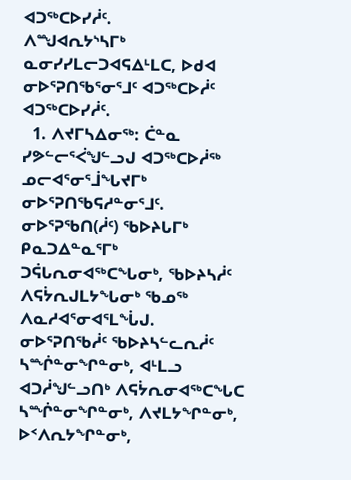ᐊᑐᖅᑕᐅᓯᓲᑦ.
ᐱᙳᐊᕆᔭᔅᓴᒥᒃ ᓇᓂᓯᓯᒪᓕᑐᐊᕋᐃᒻᒪᑕ, ᐅᑯᐊ ᓂᐅᕐᕈᑎᖃᕐᓂᕐᒧᑦ ᐊᑐᖅᑕᐅᓲᑦ ᐊᑐᖅᑕᐅᓯᓲᑦ.
  1. ᐱᔪᒥᓴᐃᓂᖅ: ᑖᓐᓇ ᓯᕗᓪᓕᕐᐹᖑᓪᓗᒍ ᐊᑐᖅᑕᐅᓲᖅ ᓄᓕᐊᕐᓂᕐᒨᖓᔪᒥᒃ ᓂᐅᕐᕈᑎᖃᕋᓱᓐᓂᕐᒧᑦ. ᓂᐅᕐᕈᖃᑎ(ᓲᑦ) ᖃᐅᔨᒐᒥᒃ ᑭᓇᑐᐃᓐᓇᕐᒥᒃ ᑐᕌᒐᕆᓂᐊᖅᑕᖓᓂᒃ, ᖃᐅᔨᓴᓲᑦ ᐱᕋᔮᕆᒍᒪᔭᖓᓂᒃ ᖃᓄᖅ ᐱᓇᓱᐊᕐᓂᐊᕐᒪᖔᒍ. ᓂᐅᕐᕈᑎᖃᓲᑦ ᖃᐅᔨᓴᓪᓚᕆᓲᑦ ᓴᙲᓐᓂᖏᓐᓂᒃ, ᐊᒻᒪᓗ ᐊᑐᓲᖑᓪᓗᑎᒃ ᐱᕋᔮᕆᓂᐊᖅᑕᖓᑕ ᓴᙲᓐᓂᖏᓐᓂᒃ, ᐱᔪᒪᔭᖏᓐᓂᒃ, ᐅᑉᐱᕆᔭᖏᓐᓂᒃ,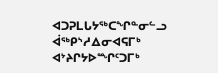ᐊᑐᕈᒪᒐᔭᖅᑕᖏᓐᓂᓪᓗ ᐋᖅᑭᔅᓱᐃᓂᐊᕋᒥᒃ ᐊᔾᔨᒋᔭᐅᙱᑦᑐᒥᒃ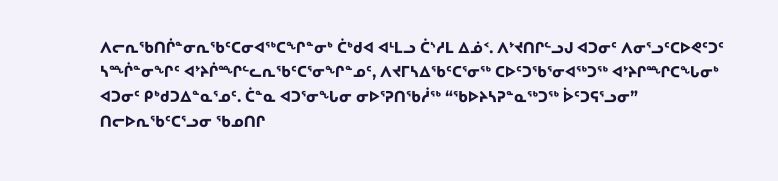ᐱᓕᕆᖃᑎᒌᓐᓂᕆᖃᑦᑕᓂᐊᖅᑕᖏᓐᓂᒃ ᑖᒃᑯᐊ ᐊᒻᒪᓗ ᑖᔅᓱᒪ ᐃᓅᑉ. ᐱᔾᔪᑎᒋᓪᓗᒍ ᐊᑐᓂᑦ ᐱᓂᕐᓗᑦᑕᐅᕙᑦᑐᑦ ᓴᙲᓐᓂᖏᑦ ᐊᔾᔨᒌᙱᓪᓚᕆᖃᑦᑕᕐᓂᖏᓐᓄᑦ, ᐱᔪᒥᓴᐃᖃᑦᑕᕐᓂᖅ ᑕᐅᑦᑐᖃᕐᓂᐊᖅᑐᖅ ᐊᔾᔨᒋᙱᑕᖓᓂᒃ ᐊᑐᓂᑦ ᑭᒃᑯᑐᐃᓐᓇᕐᓄᑦ. ᑖᓐᓇ ᐊᑐᕐᓂᖓᓂ ᓂᐅᕐᕈᑎᖃᓲᖅ “ᖃᐅᔨᓴᕈᓐᓇᖅᑐᖅ ᐆᑦᑐᕋᕐᓗᓂ” ᑎᓕᐅᕆᖃᑦᑕᕐᓗᓂ ᖃᓄᑎᒋ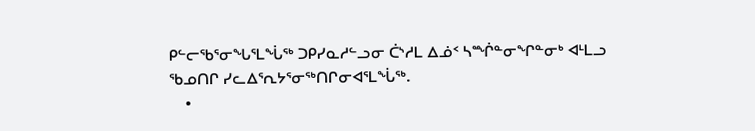ᑭᓪᓕᖃᕐᓂᖓᕐᒪᖔᖅ ᑐᑭᓯᓇᓱᓪᓗᓂ ᑖᔅᓱᒪ ᐃᓅᑉ ᓴᙲᓐᓂᖏᓐᓂᒃ ᐊᒻᒪᓗ ᖃᓄᑎᒋ ᓯᓚᐃᕐᕆᔭᕐᓂᖅᑎᒋᓂᐊᕐᒪᖔᖅ.
    •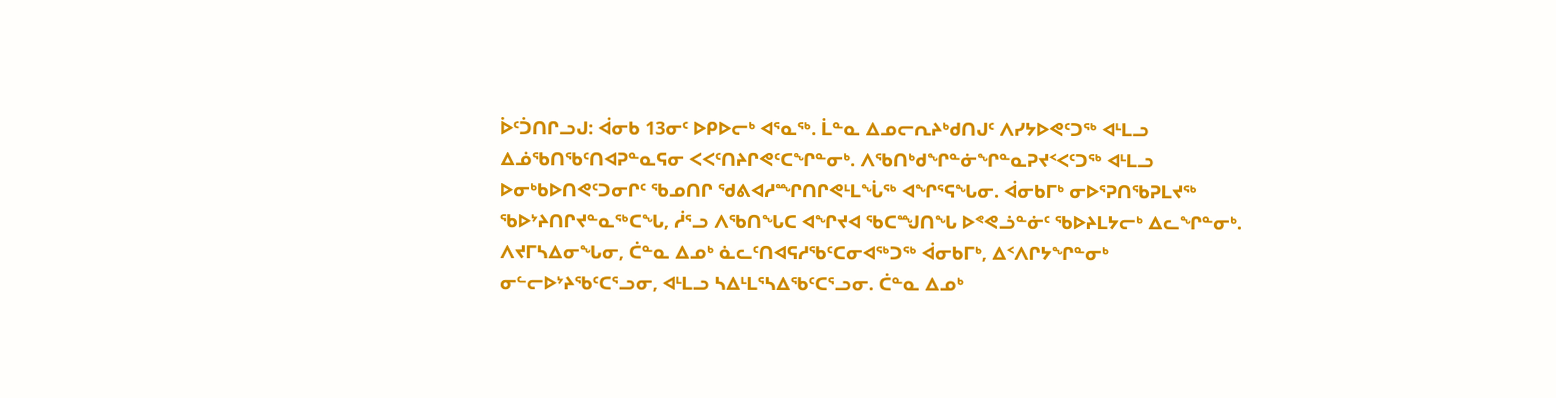ᐆᑦᑑᑎᒋᓗᒍ: ᐋᓂᑲ 13ᓂᑦ ᐅᑭᐅᓕᒃ ᐊᕐᓇᖅ. ᒫᓐᓇ ᐃᓄᓕᕆᔨᒃᑯᑎᒍᑦ ᐱᓯᔭᐅᕙᑦᑐᖅ ᐊᒻᒪᓗ ᐃᓅᖃᑎᖃᑦᑎᐊᕈᓐᓇᕋᓂ ᐸᐸᑦᑎᔨᒋᕙᑦᑕᖏᓐᓂᒃ. ᐱᖃᑎᒃᑯᖏᓐᓃᖏᓐᓇᕈᔪᑉᐸᑦᑐᖅ ᐊᒻᒪᓗ ᐅᓂᒃᑲᐅᑎᕙᑦᑐᓂᒋᑦ ᖃᓄᑎᒋ ᖁᕕᐊᓱᙱᑎᒋᕙᒻᒪᖔᖅ ᐊᖏᕐᕋᖓᓂ. ᐋᓂᑲᒥᒃ ᓂᐅᕐᕈᑎᖃᕈᒪᔪᖅ ᖃᐅᔾᔨᑎᒋᔪᓐᓇᖅᑕᖓ, ᓲᕐᓗ ᐱᖃᑎᖓᑕ ᐊᖏᔪᐊ ᖃᑕᙳᑎᖓ ᐅᕝᕙᓘᓐᓃᑦ ᖃᐅᔨᒪᔭᓕᒃ ᐃᓚᖏᓐᓂᒃ. ᐱᔪᒥᓴᐃᓂᖓᓂ, ᑖᓐᓇ ᐃᓄᒃ ᓈᓚᑦᑎᐊᕋᓱᖃᑦᑕᓂᐊᖅᑐᖅ ᐋᓂᑲᒥᒃ, ᐃᑉᐱᒋᔭᖏᓐᓂᒃ ᓂᓪᓕᐅᔾᔨᖃᑦᑕᕐᓗᓂ, ᐊᒻᒪᓗ ᓴᐃᒻᒪᕐᓴᐃᖃᑦᑕᕐᓗᓂ. ᑖᓐᓇ ᐃᓄᒃ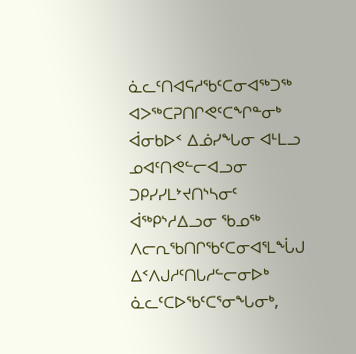ᓈᓚᑦᑎᐊᕋᓱᖃᑦᑕᓂᐊᖅᑐᖅ ᐊᐳᖅᑕᕈᑎᒋᕙᑦᑕᖏᓐᓂᒃ ᐋᓂᑲᐅᑉ ᐃᓅᓯᖓᓂ ᐊᒻᒪᓗ ᓄᐊᑦᑎᕙᓪᓕᐊᓗᓂ ᑐᑭᓯᓯᒪᔾᔪᑎᔅᓴᓂᑦ ᐋᖅᑭᔅᓱᐃᓗᓂ ᖃᓄᖅ ᐱᓕᕆᖃᑎᒋᖃᑦᑕᓂᐊᕐᒪᖔᒍ ᐃᑉᐱᒍᓱᑦᑎᒐᓱᓪᓕᓂᐅᒃ ᓈᓚᑦᑕᐅᖃᑦᑕᕐᓂᖓᓂᒃ,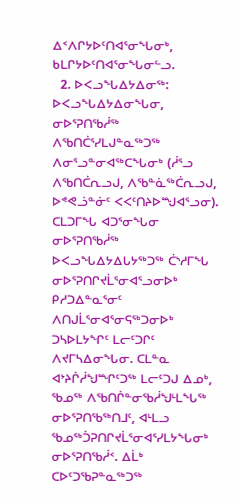ᐃᑉᐱᒋᔭᐅᑦᑎᐊᕐᓂᖓᓂᒃ, ᑲᒪᒋᔭᐅᑦᑎᐊᕐᓂᖓᓂᓪᓗ.
  2. ᐅᐸᓗᖓᐃᔭᐃᓂᖅ: ᐅᐸᓗᖓᐃᔭᐃᓂᖓᓂ, ᓂᐅᕐᕈᑎᖃᓲᖅ ᐱᖃᑎᑖᕐᓯᒪᒍᓐᓇᖅᑐᖅ ᐱᓂᕐᓗᓐᓂᐊᖅᑕᖓᓂᒃ (ᓲᕐᓗ ᐱᖃᑎᑖᕆᓗᒍ, ᐱᖃᓐᓈᖅᑖᕆᓗᒍ, ᐅᕝᕙᓘᓐᓃᑦ ᐸᐸᑦᑎᔨᐅᙳᐊᕐᓗᓂ). ᑕᒪᑐᒥᖓ ᐊᑐᕐᓂᖓᓂ ᓂᐅᕐᕈᑎᖃᓲᖅ ᐅᐸᓗᖓᐃᔭᐃᒐᔭᖅᑐᖅ ᑖᔅᓱᒥᖓ ᓂᐅᕐᕈᑎᒋᔪᒫᕐᓂᐊᕐᓗᓂᐅᒃ ᑭᓱᑐᐃᓐᓇᕐᓂᑦ ᐱᑎᒍᒫᕐᓂᐊᕐᓂᕋᖅᑐᓂᐅᒃ ᑐᓴᐅᒪᔭᖏᑦ ᒪᓕᑦᑐᒋᑦ ᐱᔪᒥᓴᐃᓂᖓᓂ. ᑕᒪᓐᓇ ᐊᔾᔨᒌᓲᖑᙱᑦᑐᖅ ᒪᓕᑦᑐᒍ ᐃᓄᒃ, ᖃᓄᖅ ᐱᖃᑎᒌᓐᓂᖃᓲᖑᒻᒪᖓᖅ ᓂᐅᕐᕈᑎᖃᖅᑎᒧᑦ, ᐊᒻᒪᓗ ᖃᓄᖅᑑᕈᑎᒋᔪᒫᕐᓂᐊᕐᓯᒪᔭᖓᓂᒃ ᓂᐅᕐᕈᑎᖃᓲᑉ. ᐃᒫᒃ ᑕᐅᑦᑐᖃᕈᓐᓇᖅᑐᖅ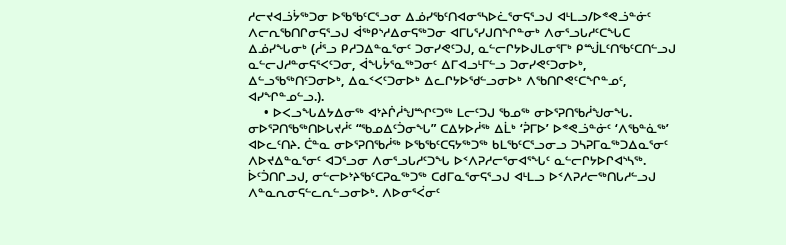ᓱᓕᔪᐊᓘᔮᖅᑐᓂ ᐅᖃᖃᑦᑕᕐᓗᓂ ᐃᓅᓯᖃᑦᑎᐊᓂᕐᓴᐅᓛᕐᓂᕋᕐᓗᒍ ᐊᒻᒪᓗ/ᐅᕝᕙᓘᓐᓃᑦ ᐱᓕᕆᖃᑎᒋᓂᕋᕐᓗᒍ ᐋᖅᑭᔅᓱᐃᓂᕋᖅᑐᓂ ᐊᒥᒐᕐᓯᒍᑎᖏᓐᓂᒃ ᐱᓂᕐᓗᒐᓱᑦᑕᖓᑕ ᐃᓅᓯᖓᓂᒃ (ᓲᕐᓗ ᑭᓱᑐᐃᓐᓇᕐᓂᑦ ᑐᓂᓯᕙᑦᑐᒍ, ᓇᓪᓕᒋᔭᐅᒍᒪᓂᕐᒥᒃ ᑭᙴᒪᑦᑎᖃᑦᑕᑎᓪᓗᒍ ᓇᓪᓕᒍᓱᓐᓂᕋᕐᐸᑦᑐᓂ, ᐋᖓᔮᕐᓇᖅᑐᓂᑦ ᐃᒥᐊᓗᒻᒥᓪᓗ ᑐᓂᓯᕙᑦᑐᓂᐅᒃ, ᐃᓪᓗᖃᖅᑎᑦᑐᓂᐅᒃ, ᐃᓇᑉᐸᑦᑐᓂᐅᒃ ᐃᓚᒋᔭᐅᖁᓪᓗᓂᐅᒃ ᐱᖃᑎᒋᕙᑦᑕᖏᓐᓄᑦ, ᐊᓯᖏᓐᓄᓪᓗ.).
    • ᐅᐸᓗᖓᐃᔭᐃᓂᖅ ᐊᔾᔨᒌᓲᖑᙱᑦᑐᖅ ᒪᓕᑦᑐᒍ ᖃᓄᖅ ᓂᐅᕐᕈᑎᖃᓲᖑᓂᖓ. ᓂᐅᕐᕈᑎᖃᖅᑎᐅᒐᔪᓲᑦ “ᖃᓄᐃᑦᑑᓂᖓ” ᑕᐃᔭᐅᓲᖅ ᐃᒫᒃ ‘ᕉᒥᐅ’ ᐅᕝᕙᓘᓐᓃᑦ ‘ᐱᖃᓐᓈᖅ’ ᐊᐅᓚᑦᑎᔨ. ᑖᓐᓇ ᓂᐅᕐᕈᑎᖃᓲᖅ ᐅᖃᖃᑦᑕᕋᔭᖅᑐᖅ ᑲᒪᖃᑦᑕᕐᓗᓂᓗ ᑐᓴᕈᒥᓇᖅᑐᐃᓇᕐᓂᑦ ᐱᐅᔪᐃᓐᓇᕐᓂᑦ ᐊᑐᕐᓗᓂ ᐱᓂᕐᓗᒐᓱᑦᑐᖓ ᐅᑉᐱᕈᓱᓕᕐᓂᐊᕐᖓᑦ ᓇᓪᓕᒋᔭᐅᒋᐊᔅᓴᖅ. ᐆᑦᑑᑎᒋᓗᒍ, ᓂᓪᓕᐅᔾᔨᖃᑦᑕᕈᓇᖅᑐᖅ ᑕᑯᒥᓇᕐᓂᕋᕐᓗᒍ ᐊᒻᒪᓗ ᐅᑉᐱᕈᓱᓕᖅᑎᒐᓱᓪᓗᒍ ᐱᓐᓇᕆᓂᕋᓪᓚᕆᓪᓗᓂᐅᒃ. ᐱᐅᓂᕐᐹᓂᑦ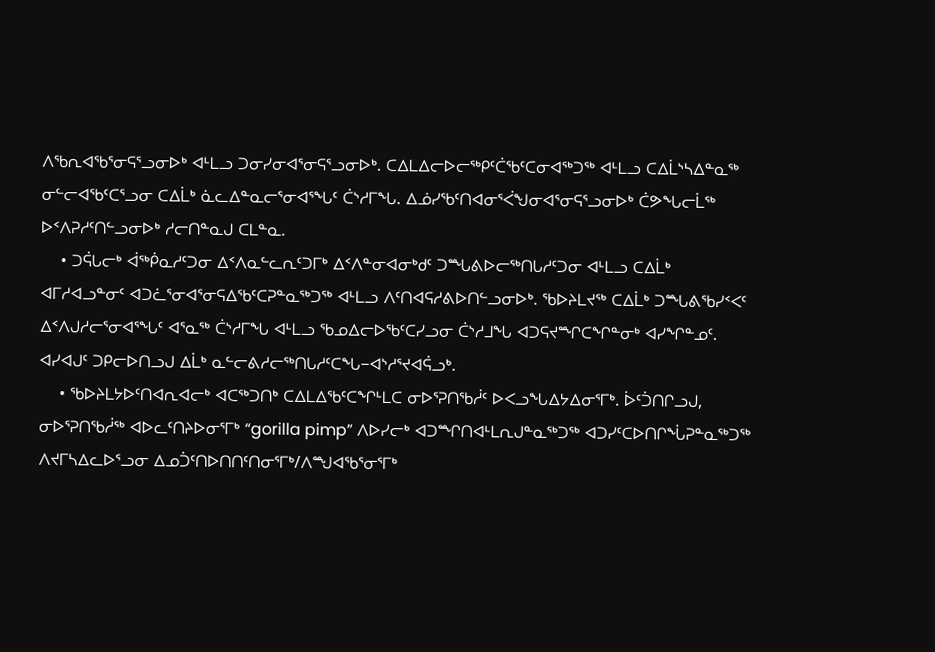ᐱᖃᕆᐊᖃᕐᓂᕋᕐᓗᓂᐅᒃ ᐊᒻᒪᓗ ᑐᓂᓯᓂᐊᕐᓂᕋᕐᓗᓂᐅᒃ. ᑕᐃᒪᐃᓕᐅᓕᖅᑭᑦᑖᖃᑦᑕᓂᐊᖅᑐᖅ ᐊᒻᒪᓗ ᑕᐃᒫᔅᓴᐃᓐᓇᖅ ᓂᓪᓕᐊᖃᑦᑕᕐᓗᓂ ᑕᐃᒫᒃ ᓈᓚᐃᓐᓇᓕᕐᓂᐊᕐᖓᑦ ᑖᔅᓱᒥᖓ. ᐃᓅᓯᖃᑦᑎᐊᓂᕐᐹᖑᓂᐊᕐᓂᕋᕐᓗᓂᐅᒃ ᑖᕗᖓᓕᒫᖅ ᐅᑉᐱᕈᓱᑦᑎᓪᓗᓂᐅᒃ ᓱᓕᑎᓐᓇᒍ ᑕᒪᓐᓇ.
    • ᑐᕌᒐᓕᒃ ᐋᖅᑮᓇᓱᑦᑐᓂ ᐃᑉᐱᓇᓪᓚᕆᑦᑐᒥᒃ ᐃᑉᐱᓐᓂᐊᓂᒃᑯᑦ ᑐᙵᕕᐅᓕᖅᑎᒐᓱᑦᑐᓂ ᐊᒻᒪᓗ ᑕᐃᒫᒃ ᐊᒥᓱᐊᓗᓐᓂᑦ ᐊᑐᓛᕐᓂᐊᕐᓂᕋᐃᖃᑦᑕᕈᓐᓇᖅᑐᖅ ᐊᒻᒪᓗ ᐱᑦᑎᐊᕋᓱᕕᐅᑎᓪᓗᓂᐅᒃ. ᖃᐅᔨᒪᔪᖅ ᑕᐃᒫᒃ ᑐᙵᕕᖃᓯᑉᐸᑦ ᐃᑉᐱᒍᓱᓕᕐᓂᐊᕐᖓᑦ ᐊᕐᓇᖅ ᑖᔅᓱᒥᖓ ᐊᒻᒪᓗ ᖃᓄᐃᓕᐅᖃᑦᑕᓯᓗᓂ ᑖᔅᓱᒧᖓ ᐊᑐᕋᔪᙱᑕᖏᓐᓂᒃ ᐊᓯᖏᓐᓄᑦ. ᐊᓯᐊᒍᑦ ᑐᑭᓕᐅᑎᓗᒍ ᐃᒫᒃ ᓇᓪᓕᕕᓱᓕᖅᑎᒐᓱᑦᑕᖓ−ᐊᔅᓱᕐᔪᐊᕌᓗᒃ.
    • ᖃᐅᔨᒪᔭᐅᑦᑎᐊᕆᐊᓕᒃ ᐊᑕᖅᑐᑎᒃ ᑕᐃᒪᐃᖃᑦᑕᖏᒻᒪᑕ ᓂᐅᕐᕈᑎᖃᓲᑦ ᐅᐸᓗᖓᐃᔭᐃᓂᕐᒥᒃ. ᐆᑦᑑᑎᒋᓗᒍ, ᓂᐅᕐᕈᑎᖃᓲᖅ ᐊᐅᓚᑦᑎᔨᐅᓂᕐᒥᒃ “gorilla pimp” ᐱᐅᓯᓕᒃ ᐊᑐᙱᑎᐊᒻᒪᕆᒍᓐᓇᖅᑐᖅ ᐊᑐᓯᑦᑕᐅᑎᒋᖔᕈᓐᓇᖅᑐᖅ ᐱᔪᒥᓴᐃᓚᐅᕐᓗᓂ ᐃᓄᑑᑦᑎᐅᑎᑎᑦᑎᓂᕐᒥᒃ/ᐱᙳᐊᖃᕐᓂᕐᒥᒃ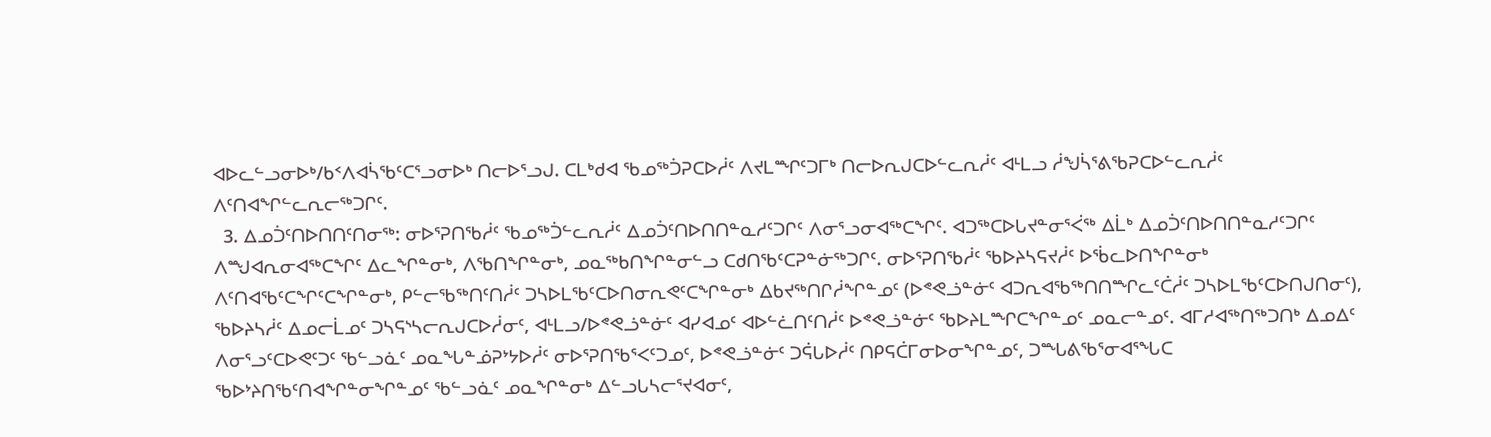ᐊᐅᓚᓪᓗᓂᐅᒃ/ᑲᑉᐱᐊᓵᖃᑦᑕᕐᓗᓂᐅᒃ ᑎᓕᐅᕐᓗᒍ. ᑕᒪᒃᑯᐊ ᖃᓄᖅᑑᕈᑕᐅᓲᑦ ᐱᔪᒪᙱᑦᑐᒥᒃ ᑎᓕᐅᕆᒍᑕᐅᓪᓚᕆᓲᑦ ᐊᒻᒪᓗ ᓲᖑᓵᕐᕕᖃᕈᑕᐅᓪᓚᕆᓲᑦ ᐱᑦᑎᐊᖏᓪᓚᕆᓕᖅᑐᒋᑦ.
  3. ᐃᓄᑑᑦᑎᐅᑎᑎᑦᑎᓂᖅ: ᓂᐅᕐᕈᑎᖃᓲᑦ ᖃᓄᖅᑑᓪᓚᕆᓲᑦ ᐃᓄᑑᑦᑎᐅᑎᑎᓐᓇᓱᑦᑐᒋᑦ ᐱᓂᕐᓗᓂᐊᖅᑕᖏᑦ. ᐊᑐᖅᑕᐅᒐᔪᓐᓂᕐᐹᖅ ᐃᒫᒃ ᐃᓄᑑᑦᑎᐅᑎᑎᓐᓇᓱᑦᑐᒋᑦ ᐱᙳᐊᕆᓂᐊᖅᑕᖏᑦ ᐃᓚᖏᓐᓂᒃ, ᐱᖃᑎᖏᓐᓂᒃ, ᓄᓇᖅᑲᑎᖏᓐᓂᓪᓗ ᑕᑯᑎᖃᑦᑕᕈᓐᓃᖅᑐᒋᑦ. ᓂᐅᕐᕈᑎᖃᓲᑦ ᖃᐅᔨᓴᕋᔪᓲᑦ ᐅᖄᓚᐅᑎᖏᓐᓂᒃ ᐱᑦᑎᐊᖃᑦᑕᖏᑦᑕᖏᓐᓂᒃ, ᑭᓪᓕᖃᖅᑎᑦᑎᓲᑦ ᑐᓴᐅᒪᖃᑦᑕᐅᑎᓂᕆᕙᑦᑕᖏᓐᓂᒃ ᐃᑲᔪᖅᑎᒋᓲᖏᓐᓄᑦ (ᐅᕝᕙᓘᓐᓃᑦ ᐊᑐᕆᐊᖃᖅᑎᑎᙱᓚᑦᑖᓲᑦ ᑐᓴᐅᒪᖃᑦᑕᐅᑎᒍᑎᓂᑦ), ᖃᐅᔨᓴᓲᑦ ᐃᓄᓕᒫᓄᑦ ᑐᓴᕋᔅᓴᓕᕆᒍᑕᐅᓲᓂᑦ, ᐊᒻᒪᓗ/ᐅᕝᕙᓘᓐᓃᑦ ᐊᓯᐊᓄᑦ ᐊᐅᓪᓛᑎᑦᑎᓲᑦ ᐅᕝᕙᓘᓐᓃᑦ ᖃᐅᔨᒪᙱᑕᖏᓐᓄᑦ ᓄᓇᓕᓐᓄᑦ. ᐊᒥᓱᐊᖅᑎᖅᑐᑎᒃ ᐃᓄᐃᑦ ᐱᓂᕐᓗᑦᑕᐅᕙᑦᑐᑦ ᖃᓪᓗᓈᑦ ᓄᓇᖓᓐᓅᕈᔾᔭᐅᓲᑦ ᓂᐅᕐᕈᑎᖃᕐᐸᑦᑐᓄᑦ, ᐅᕝᕙᓘᓐᓃᑦ ᑐᕌᒐᐅᓲᑦ ᑎᑭᕋᑖᒥᓂᐅᓂᖏᓐᓄᑦ, ᑐᙵᕕᖃᕐᓂᐊᕐᖓᑕ ᖃᐅᔾᔨᑎᖃᑦᑎᐊᖏᓐᓂᖏᓐᓄᑦ ᖃᓪᓗᓈᑦ ᓄᓇᖏᓐᓂᒃ ᐃᓪᓗᒐᓴᓕᕐᔪᐊᓂᑦ,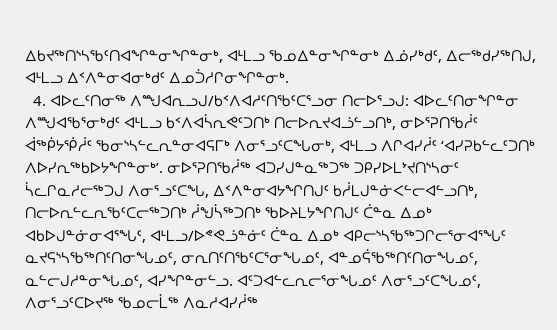ᐃᑲᔪᖅᑎᔅᓴᖃᑦᑎᐊᖏᓐᓂᖏᓐᓂᒃ, ᐊᒻᒪᓗ ᖃᓄᐃᓐᓂᖏᓐᓂᒃ ᐃᓅᓯᒃᑯᑦ, ᐃᓕᖅᑯᓯᖅᑎᒍ, ᐊᒻᒪᓗ ᐃᑉᐱᓐᓂᐊᓂᒃᑯᑦ ᐃᓄᑑᓱᒋᓂᖏᓐᓂᒃ.
  4. ᐊᐅᓚᑦᑎᓂᖅ ᐱᙳᐊᕆᓗᒍ/ᑲᑉᐱᐊᓱᑦᑎᖃᑦᑕᕐᓗᓂ ᑎᓕᐅᕐᓗᒍ: ᐊᐅᓚᑦᑎᓂᖏᓐᓂ ᐱᙳᐊᖃᕐᓂᒃᑯᑦ ᐊᒻᒪᓗ ᑲᑉᐱᐊᓵᕆᕙᑦᑐᑎᒃ ᑎᓕᐅᕆᔪᐊᓘᓪᓗᑎᒃ, ᓂᐅᕐᕈᑎᖃᓲᑦ ᐋᖅᑮᔭᖀᓲᑦ ᖃᓂᔅᓴᓪᓚᕆᓐᓂᐊᕋᒥᒃ ᐱᓂᕐᓗᑦᑕᖓᓂᒃ, ᐊᒻᒪᓗ ᐱᒋᐊᓯᓲᑦ ‘ᐊᓯᕈᑲᓪᓚᑦᑐᑎᒃ ᐱᐅᓯᕆᖅᑲᐅᔭᖏᓐᓂᒃ’. ᓂᐅᕐᕈᑎᖃᓲᖅ ᐊᑐᓯᒍᓐᓇᖅᑐᖅ ᑐᑭᓯᐅᒪᔾᔪᑎᔅᓴᓂᑦ ᓵᓚᒋᓇᓱᓕᖅᑐᒍ ᐱᓂᕐᓗᑦᑕᖓ, ᐃᑉᐱᓐᓂᐊᔭᖏᑎᒍᑦ ᑲᓲᒪᒍᓐᓃᐸᓪᓕᐊᓪᓗᑎᒃ, ᑎᓕᐅᕆᓪᓚᕆᖃᑦᑕᓕᖅᑐᑎᒃ ᓲᖑᓵᖅᑐᑎᒃ ᖃᐅᔨᒪᔭᖏᑎᒍᑦ ᑖᓐᓇ ᐃᓄᒃ ᐊᑲᐅᒍᓐᓃᓂᐊᕐᖓᑦ, ᐊᒻᒪᓗ/ᐅᕝᕙᓘᓐᓃᑦ ᑖᓐᓇ ᐃᓄᒃ ᐊᑭᓕᔅᓴᖃᖅᑐᒋᓕᕐᓂᐊᕐᖓᑦ ᓇᔪᕋᔅᓴᖃᖅᑎᑦᑎᓂᖓᓄᑦ, ᓂᕆᑎᑦᑎᖃᑦᑕᕐᓂᖓᓄᑦ, ᐊᓐᓄᕌᖃᖅᑎᑦᑎᓂᖓᓄᑦ, ᓇᓪᓕᒍᓱᓐᓂᖓᓄᑦ, ᐊᓯᖏᓐᓂᓪᓗ. ᐊᑦᑐᐊᓪᓚᕆᓕᕐᓂᖓᓄᑦ ᐱᓂᕐᓗᑦᑕᖓᓄᑦ, ᐱᓂᕐᓗᑦᑕᐅᔪᖅ ᖃᓄᓕᒫᖅ ᐱᓇᓱᐊᓯᓲᖅ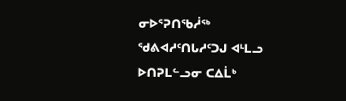ᓂᐅᕐᕈᑎᖃᓲᖅ ᖁᕕᐊᓱᑦᑎᒐᓱᑦᑐᒍ ᐊᒻᒪᓗ ᐅᑎᕈᒪᓪᓗᓂ ᑕᐃᒫᒃ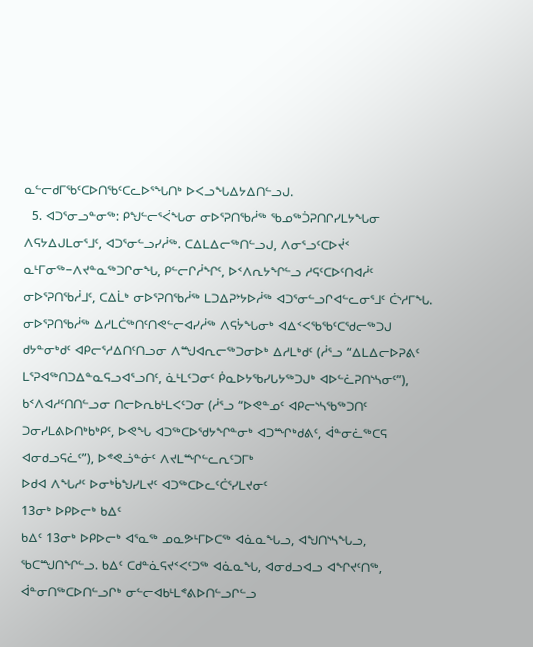ᓇᓪᓕᑯᒥᖃᑦᑕᐅᑎᖃᑦᑕᓚᐅᕐᖓᑎᒃ ᐅᐸᓗᖓᐃᔭᐃᑎᓪᓗᒍ.
  5. ᐊᑐᕐᓂᓗᓐᓂᖅ: ᑭᖑᓪᓕᕐᐹᖓᓂ ᓂᐅᕐᕈᑎᖃᓲᖅ ᖃᓄᖅᑑᕈᑎᒋᓯᒪᔭᖓᓂ ᐱᕋᔭᐃᒍᒪᓂᕐᒧᑦ, ᐊᑐᕐᓂᓪᓗᓯᓲᖅ. ᑕᐃᒪᐃᓕᖅᑎᓪᓗᒍ, ᐱᓂᕐᓗᑦᑕᐅᔫᑉ ᓇᒻᒥᓂᖅ−ᐱᔪᓐᓇᖅᑐᒋᓂᖓ, ᑭᓪᓕᒋᓲᖏᑦ, ᐅᑉᐱᕆᔭᖏᓪᓗ ᓱᕋᑦᑕᐅᑦᑎᐊᓲᑦ ᓂᐅᕐᕈᑎᖃᓲᒧᑦ, ᑕᐃᒫᒃ ᓂᐅᕐᕈᑎᖃᓲᖅ ᒪᑐᐃᕈᔾᔭᐅᓲᖅ ᐊᑐᕐᓂᓪᓗᒋᐊᓪᓚᓂᕐᒧᑦ ᑖᔅᓱᒥᖓ. ᓂᐅᕐᕈᑎᖃᓲᖅ ᐃᓱᒪᑖᖅᑎᑦᑎᕙᓪᓕᐊᓯᓲᖅ ᐱᕋᔮᖓᓂᒃ ᐊᐃᑉᐸᖃᖃᑦᑕᖁᓕᖅᑐᒍ ᑯᔭᓐᓂᒃᑯᑦ ᐊᑭᓕᕐᓱᐃᑎᑦᑎᓗᓂ ᐱᙳᐊᕆᓕᖅᑐᓂᐅᒃ ᐃᓱᒪᒃᑯᑦ (ᓲᕐᓗ “ᐃᒪᐃᓕᐅᕈᕕᑦ ᒪᕐᕈᐊᖅᑎᑐᐃᓐᓇᕋᓗᐊᕐᓗᑎᑦ, ᓈᒻᒪᑦᑐᓂᑦ ᑮᓇᐅᔭᖃᓯᒐᔭᖅᑐᒍᒃ ᐊᐅᓪᓛᕈᑎᔅᓴᓂᑦ”), ᑲᑉᐱᐊᓱᑦᑎᑎᓪᓗᓂ ᑎᓕᐅᕆᑲᒻᒪᐸᑦᑐᓂ (ᓲᕐᓗ “ᐅᕙᓐᓄᑦ ᐊᑭᓕᔅᓴᖃᖅᑐᑎᑦ ᑐᓂᓯᒪᕕᐅᑎᒃᑲᒃᑭᑦ, ᐅᕙᖓ ᐊᑐᖅᑕᐅᖁᔭᖏᓐᓂᒃ ᐊᑐᙱᒃᑯᕕᑦ, ᐋᓐᓂᓛᖅᑕᕋ ᐊᓂᑯᓗᕋᓛᑦ”), ᐅᕝᕙᓘᓐᓃᑦ ᐱᔪᒪᙱᓪᓚᕆᑦᑐᒥᒃ
ᐅᑯᐊ ᐱᖓᓱᑦ ᐅᓂᒃᑳᖑᓯᒪᔪᑦ ᐊᑐᖅᑕᐅᓚᑦᑖᕐᓯᒪᔪᓂᑦ
13ᓂᒃ ᐅᑭᐅᓕᒃ ᑲᐃᑦ
ᑲᐃᑦ 13ᓂᒃ ᐅᑭᐅᓕᒃ ᐊᕐᓇᖅ ᓄᓇᕗᒻᒥᐅᑕᖅ ᐊᓈᓇᖓᓗ, ᐊᖑᑎᔅᓴᖓᓗ, ᖃᑕᙳᑎᖏᓪᓗ. ᑲᐃᑦ ᑕᑯᓐᓈᕋᔪᑉᐸᑦᑐᖅ ᐊᓈᓇᖓ, ᐊᓂᑯᓗᐊᓗ ᐊᖏᔪᑦᑎᖅ, ᐋᓐᓂᑎᖅᑕᐅᑎᓪᓗᒋᒃ ᓂᓪᓕᐊᑲᒻᒪᕝᕕᐅᑎᓪᓗᒋᓪᓗ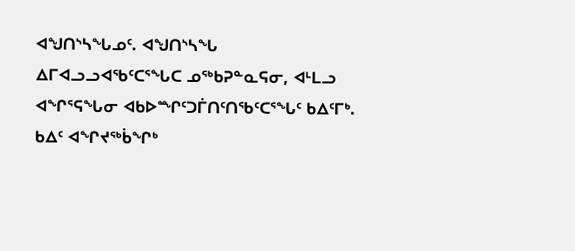ᐊᖑᑎᔅᓴᖓᓄᑦ. ᐊᖑᑎᔅᓴᖓ ᐃᒥᐊᓗᓗᐊᖃᑦᑕᕐᖓᑕ ᓄᖅᑲᕈᓐᓇᕋᓂ, ᐊᒻᒪᓗ ᐊᖏᕐᕋᖓᓂ ᐊᑲᐅᙱᑦᑐᒦᑎᑦᑎᖃᑦᑕᕐᖓᑦ ᑲᐃᑦᒥᒃ. ᑲᐃᑦ ᐊᖏᔪᖅᑳᖏᒃ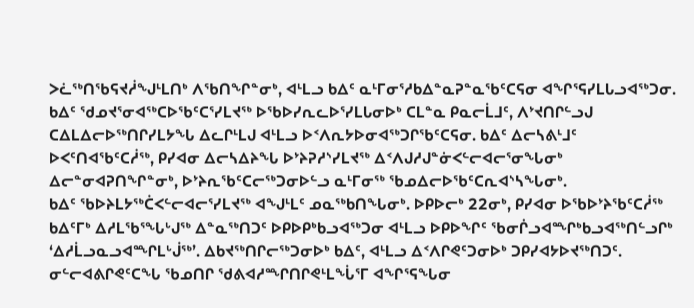ᐳᓛᖅᑎᖃᕋᔪᓲᖑᒻᒪᑎᒃ ᐱᖃᑎᖏᓐᓂᒃ, ᐊᒻᒪᓗ ᑲᐃᑦ ᓇᒻᒥᓂᕐᓱᑲᐃᓐᓇᕈᓐᓇᖃᑦᑕᕋᓂ ᐊᖏᕐᕋᓯᒪᒐᓗᐊᖅᑐᓂ. ᑲᐃᑦ ᖁᓄᔪᕐᓂᐊᖅᑕᐅᖃᑦᑕᕐᓯᒪᔪᖅ ᐅᖃᐅᓯᕆᓚᐅᕐᓯᒪᒐᓂᐅᒃ ᑕᒪᓐᓇ ᑭᓇᓕᒫᒧᑦ, ᐱᔾᔪᑎᒋᓪᓗᒍ ᑕᐃᒪᐃᓕᐅᖅᑎᒋᓯᒪᔭᖓ ᐃᓚᒋᒻᒪᒍ ᐊᒻᒪᓗ ᐅᑉᐱᕆᔭᐅᓂᐊᖅᑐᒋᖃᑦᑕᕋᓂ. ᑲᐃᑦ ᐃᓕᓴᕕᒻᒧᑦ ᐅᐸᑦᑎᐊᖃᑦᑕᓲᖅ, ᑭᓯᐊᓂ ᐃᓕᓴᐃᔨᖓ ᐅᔾᔨᕈᓱᔅᓯᒪᔪᖅ ᐃᑉᐱᒍᓱᒍᓐᓃᐸᓪᓕᐊᓕᕐᓂᖓᓂᒃ ᐃᓕᓐᓂᐊᕈᑎᖏᓐᓂᒃ, ᐅᔾᔨᕆᖃᑦᑕᓕᖅᑐᓂᐅᓪᓗ ᓇᒻᒥᓂᖅ ᖃᓄᐃᓕᐅᖃᑦᑕᕆᐊᔅᓴᖓᓂᒃ.
ᑲᐃᑦ ᖃᐅᔨᒪᔭᖅᑖᐸᓪᓕᐊᓕᕐᓯᒪᔪᖅ ᐊᖑᒻᒪᑦ ᓄᓇᖅᑲᑎᖓᓂᒃ. ᐅᑭᐅᓕᒃ 22ᓂᒃ, ᑭᓯᐊᓂ ᐅᖃᐅᔾᔨᖃᑦᑕᓲᖅ ᑲᐃᑦᒥᒃ ᐃᓱᒪᖃᕐᖓᒡᒍᖅ ᐃᓐᓇᖅᑎᑐᑦ ᐅᑭᐅᑭᒃᑲᓗᐊᖅᑐᓂ ᐊᒻᒪᓗ ᐅᑭᐅᖏᑦ ᖃᓂᒌᓗᐊᙱᒃᑲᓗᐊᖅᑎᓪᓗᒋᒃ ‘ᐃᓱᒫᓗᓇᓗᐊᙱᒪᒡᒎᖅ’. ᐃᑲᔪᖅᑎᒋᓕᖅᑐᓂᐅᒃ ᑲᐃᑦ, ᐊᒻᒪᓗ ᐃᑉᐱᒋᕙᑦᑐᓂᐅᒃ ᑐᑭᓯᐊᔭᐅᔪᖅᑎᑐᑦ. ᓂᓪᓕᐊᕕᒋᕙᑦᑕᖓ ᖃᓄᑎᒋ ᖁᕕᐊᓱᙱᑎᒋᕙᒻᒪᖔᕐᒥ ᐊᖏᕐᕋᖓᓂ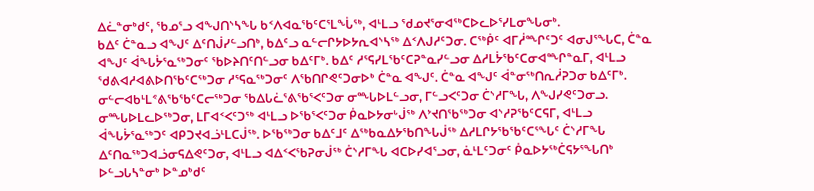ᐃᓛᓐᓂᒃᑯᑦ, ᖃᓄᕐᓗ ᐊᖑᑎᔅᓴᖓ ᑲᑉᐱᐊᓇᖃᑦᑕᕐᒪᖔᖅ, ᐊᒻᒪᓗ ᖁᓄᔪᕐᓂᐊᖅᑕᐅᓚᐅᕐᓯᒪᓂᖓᓂᒃ.
ᑲᐃᑦ ᑖᓐᓇᓗ ᐊᖑᑦ ᐃᑦᑎᒎᓯᓪᓗᑎᒃ, ᑲᐃᑦᓗ ᓇᓪᓕᒋᔭᐅᔭᕆᐊᔅᓴᖅ ᐃᑉᐱᒍᓱᑦᑐᓂ. ᑕᖅᑮᑦ ᐊᒥᓲᙱᑦᑐᑦ ᐊᓂᒍᕐᖓᑕ, ᑖᓐᓇ ᐊᖑᑦ ᐋᖓᔮᕐᓇᖅᑐᓂᑦ ᖃᐅᔨᑎᑦᑎᓪᓗᓂ ᑲᐃᑦᒥᒃ. ᑲᐃᑦ ᓱᕐᕋᓯᒪᖃᑦᑕᕈᓐᓇᓯᓪᓗᓂ ᐃᓱᒪᔮᖃᑦᑕᓂᐊᙱᓐᓇᒥ, ᐊᒻᒪᓗ ᖁᕕᐊᓱᐊᕕᐅᑎᖃᑦᑕᖅᑐᓂ ᓱᕐᕋᓇᖅᑐᓂᑦ ᐱᖃᑎᒋᕙᑦᑐᓂᐅᒃ ᑖᓐᓇ ᐊᖑᑦ. ᑖᓐᓇ ᐊᖑᑦ ᐋᓐᓂᖅᑎᕆᓲᕈᑐᓂ ᑲᐃᑦᒥᒃ. ᓂᓪᓕᐊᑲᒻᒪᕝᕕᖃᖃᑦᑕᓕᖅᑐᓂ ᖃᐃᒐᓛᕐᕕᖃᕐᐸᑦᑐᓂ ᓂᙵᐅᒪᓪᓗᓂ, ᒥᓪᓗᐸᑦᑐᓂ ᑖᔅᓱᒥᖓ, ᐱᖑᓯᕙᑦᑐᓂᓗ. ᓂᙵᐅᒪᓚᐅᖅᑐᓂ, ᒪᒥᐊᑉᐸᑦᑐᖅ ᐊᒻᒪᓗ ᐅᖃᕐᐸᑦᑐᓂ ᑮᓇᐅᔭᓂᒡᒎᖅ ᐱᔾᔪᑎᖃᖅᑐᓂ ᐊᔅᓱᕈᖃᑦᑕᕋᒥ, ᐊᒻᒪᓗ ᐋᖓᔮᕐᓇᖅᑐᑦ ᐊᑭᑐᔪᐊᓘᒻᒪᑕᒎᖅ. ᐅᖃᖅᑐᓂ ᑲᐃᑦᒧᑦ ᐃᖅᑲᓇᐃᔭᖃᑎᖓᒎᖅ ᐃᓱᒪᒋᔭᖃᖃᑦᑕᕐᖓᑦ ᑖᔅᓱᒥᖓ ᐃᑦᑎᓇᖅᑐᐊᓘᓂᕋᐃᕙᑦᑐᓂ, ᐊᒻᒪᓗ ᐊᐃᑉᐸᖃᕈᓂᒎᖅ ᑖᔅᓱᒥᖓ ᐊᑕᐅᓯᐊᕐᓗᓂ, ᓈᒻᒪᑦᑐᓂᑦ ᑮᓇᐅᔭᖅᑖᕋᔭᕐᖓᑎᒃ ᐅᓪᓗᒐᓴᓐᓂᒃ ᐅᓐᓄᒃᑯᑦ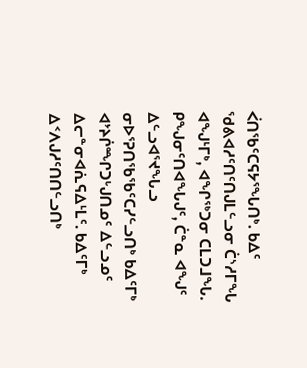ᐹᑎᖃᑦᑕᕋᔭᕐᖓᑎᒃ. ᑲᐃᑦ ᖁᕕᐊᓱᑦᑎᑦᑎᒍᒪᓪᓗᓂ ᑖᔅᓱᒥᖓ ᐊᖑᒻᒥᒃ, ᐊᖏᖅᑐᓂ ᑕᒪᑐᒧᖓ.
ᑭᖑᓂᑦᑎᐊᖓᒍᑦ, ᑖᓐᓇ ᐊᖑᑦ ᐃᓪᓗᐊᕐᔪᖓᓗ ᓂᐅᕐᕈᑎᖃᖃᑦᑕᓯᓪᓗᑎᒃ ᑲᐃᑦᒥᒃ ᐊᔾᔨᒌᙱᑐᒡᒍᑎᓄᑦ ᐃᓪᓗᓄᑦ ᐃᓕᓐᓂᐊᕇᕋᐃᒻᒪᑦ. ᑲᐃᑦᒥᒃ ᐃᑉᐱᒍᓱᑦᑎᑎᓪᓗᑎᒃ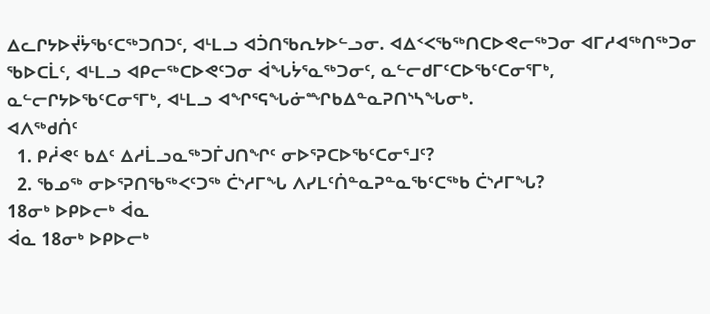ᐃᓚᒋᔭᐅᔫᔮᖃᑦᑕᖅᑐᑎᑐᑦ, ᐊᒻᒪᓗ ᐊᑑᑎᖃᕆᔭᐅᓪᓗᓂ. ᐊᐃᑉᐸᖃᖅᑎᑕᐅᕙᓕᖅᑐᓂ ᐊᒥᓱᐊᖅᑎᖅᑐᓂ ᖃᐅᑕᒫᑦ, ᐊᒻᒪᓗ ᐊᑭᓕᖅᑕᐅᕙᑦᑐᓂ ᐋᖓᔮᕐᓇᖅᑐᓂᑦ, ᓇᓪᓕᑯᒥᑦᑕᐅᖃᑦᑕᓂᕐᒥᒃ, ᓇᓪᓕᒋᔭᐅᖃᑦᑕᓂᕐᒥᒃ, ᐊᒻᒪᓗ ᐊᖏᕐᕋᖓᓃᙱᑲᐃᓐᓇᕈᑎᔅᓴᖓᓂᒃ.
ᐊᐱᖅᑯᑏᑦ
  1. ᑭᓲᕙᑦ ᑲᐃᑦ ᐃᓱᒫᓗᓇᖅᑐᒦᒍᑎᖏᑦ ᓂᐅᕐᕈᑕᐅᖃᑦᑕᓂᕐᒧᑦ?
  2. ᖃᓄᖅ ᓂᐅᕐᕈᑎᖃᖅᐸᑦᑐᖅ ᑖᔅᓱᒥᖓ ᐱᓯᒪᑦᑏᓐᓇᕈᓐᓇᖃᑦᑕᖅᑲ ᑖᔅᓱᒥᖓ?
18ᓂᒃ ᐅᑭᐅᓕᒃ ᐋᓇ
ᐋᓇ 18ᓂᒃ ᐅᑭᐅᓕᒃ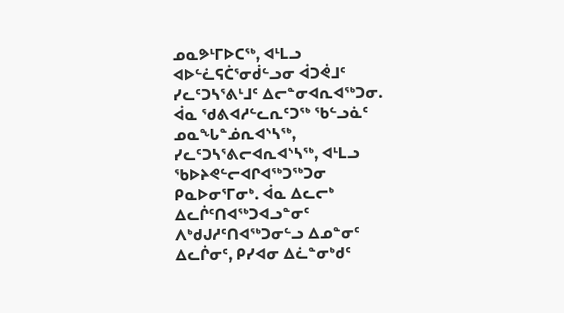ᓄᓇᕗᒻᒥᐅᑕᖅ, ᐊᒻᒪᓗ ᐊᐅᓪᓛᕋᑖᕐᓂᑰᓪᓗᓂ ᐋᑐᕚᒧᑦ ᓯᓚᑦᑐᓴᕐᕕᒻᒧᑦ ᐃᓕᓐᓂᐊᕆᐊᖅᑐᓂ. ᐋᓇ ᖁᕕᐊᓱᓪᓚᕆᑦᑐᖅ ᖃᓪᓗᓈᑦ ᓄᓇᖓᓐᓅᕆᐊᔅᓴᖅ, ᓯᓚᑦᑐᓴᕐᕕᓕᐊᕆᐊᔅᓴᖅ, ᐊᒻᒪᓗ ᖃᐅᔨᕙᓪᓕᐊᒋᐊᖅᑐᖅᑐᓂ ᑭᓇᐅᓂᕐᒥᓂᒃ. ᐋᓇ ᐃᓚᓕᒃ ᐃᓚᒌᑦᑎᐊᖅᑐᐊᓗᓐᓂᑦ ᐱᒃᑯᒍᓱᑦᑎᐊᖅᑐᓂᓪᓗ ᐃᓄᓐᓂᑦ ᐃᓚᒌᓂᑦ, ᑭᓯᐊᓂ ᐃᓛᓐᓂᒃᑯᑦ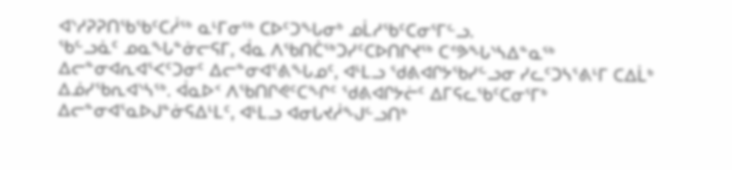ᐊᔅᓱᕈᕈᑎᖃᖃᑦᑕᓲᖅ ᓇᒻᒥᓂᖅ ᑕᐅᑦᑐᖓᓂᒃ ᓄᒫᓱᖃᑦᑕᓂᕐᒥᓪᓗ.
ᖃᓪᓗᓈᑦ ᓄᓇᖓᓐᓃᓕᕋᒥ, ᐋᓇ ᐱᖃᑎᑖᖅᑐᓯᑦᑕᐅᑎᒋᔪᖅ ᑕᕝᕗᖓᔅᓴᐃᓐᓇᖅ ᐃᓕᓐᓂᐊᕆᐊᕐᐸᑦᑐᓂᑦ ᐃᓕᓐᓂᐊᕐᕕᖓᓄᑦ, ᐊᒻᒪᓗ ᖁᕕᐊᒋᔭᖃᓯᓪᓗᓂ ᓯᓚᑦᑐᓴᕐᕕᒻᒥ ᑕᐃᒫᒃ ᐃᓅᓯᖃᕆᐊᔅᓴᖅ. ᐋᓇᐅᑉ ᐱᖃᑎᒋᕙᑦᑕᖏᑦ ᖁᕕᐊᒋᔭᓖᑦ ᐃᒥᕋᓚᖃᑦᑕᓂᕐᒥᒃ ᐃᓕᓐᓂᐊᕐᓇᐅᒍᓐᓃᕋᐃᒻᒪᑦ, ᐊᒻᒪᓗ ᐊᓂᒐᔪᓲᖑᓪᓗᑎᒃ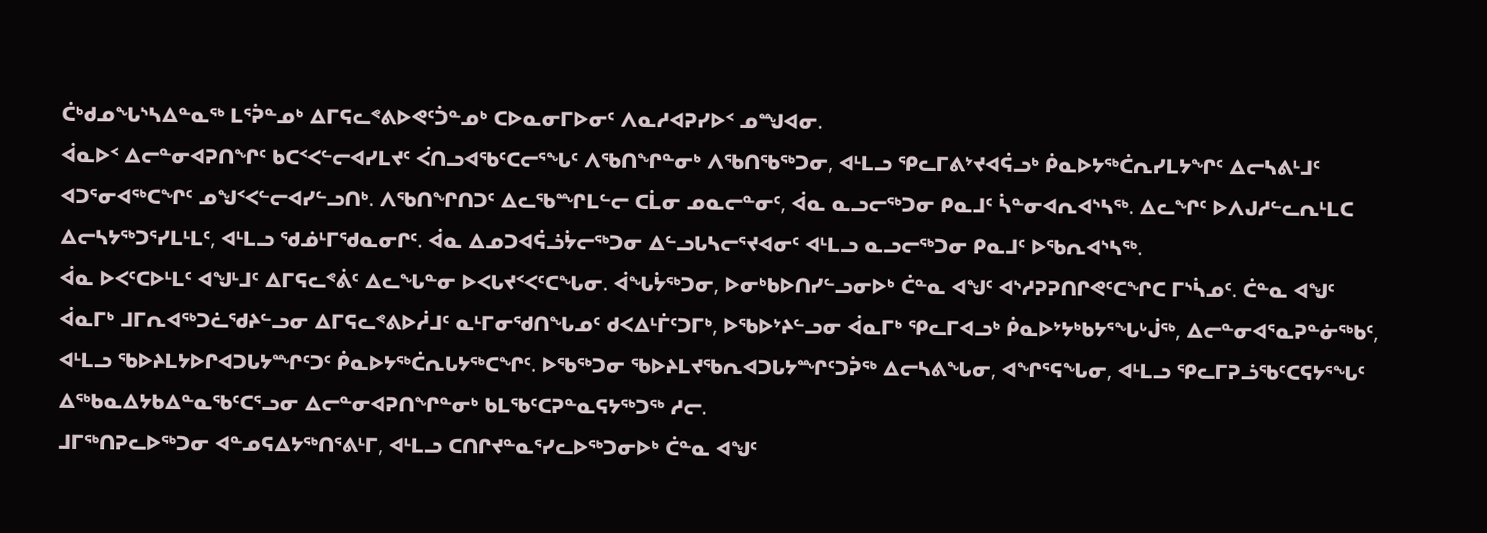ᑖᒃᑯᓄᖓᔅᓴᐃᓐᓇᖅ ᒪᕐᕉᓐᓄᒃ ᐃᒥᕋᓚᕝᕕᐅᕙᑦᑑᓐᓄᒃ ᑕᐅᓇᓂᒥᐅᓂᑦ ᐱᓇᓱᐊᕈᓯᐅᑉ ᓄᙳᐊᓂ.
ᐋᓇᐅᑉ ᐃᓕᓐᓂᐊᕈᑎᖏᑦ ᑲᑕᑉᐸᓪᓕᐊᓯᒪᔪᑦ ᐹᑎᓗᐊᖃᑦᑕᓕᕐᖓᑦ ᐱᖃᑎᖏᓐᓂᒃ ᐱᖃᑎᖃᖅᑐᓂ, ᐊᒻᒪᓗ ᕿᓚᒥᕕᔾᔪᐊᕌᓗᒃ ᑮᓇᐅᔭᖅᑖᕆᓯᒪᔭᖏᑦ ᐃᓕᓴᕕᒻᒧᑦ ᐊᑐᕐᓂᐊᖅᑕᖏᑦ ᓄᖑᑉᐸᓪᓕᐊᓯᓪᓗᑎᒃ. ᐱᖃᑎᖏᑎᑐᑦ ᐃᓚᖃᙱᒪᓪᓕ ᑕᒫᓂ ᓄᓇᓕᓐᓂᑦ, ᐋᓇ ᓇᓗᓕᖅᑐᓂ ᑭᓇᒧᑦ ᓵᓐᓂᐊᕆᐊᔅᓴᖅ. ᐃᓚᖏᑦ ᐅᐱᒍᓱᓪᓚᕆᒻᒪᑕ ᐃᓕᓴᔭᖅᑐᕐᓯᒪᒻᒪᑦ, ᐊᒻᒪᓗ ᖁᓅᒻᒥᖁᓇᓂᒋᑦ. ᐋᓇ ᐃᓄᑐᐊᕌᓘᔮᓕᖅᑐᓂ ᐃᓪᓗᒐᓴᓕᕐᔪᐊᓂᑦ ᐊᒻᒪᓗ ᓇᓗᓕᖅᑐᓂ ᑭᓇᒧᑦ ᐅᖃᕆᐊᔅᓴᖅ.
ᐋᓇ ᐅᐸᑦᑕᐅᒻᒪᑦ ᐊᖑᒻᒧᑦ ᐃᒥᕋᓚᕝᕖᑦ ᐃᓚᖓᓐᓂ ᐅᐸᒐᔪᑉᐸᑦᑕᖓᓂ. ᐋᖓᔮᖅᑐᓂ, ᐅᓂᒃᑲᐅᑎᓯᓪᓗᓂᐅᒃ ᑖᓐᓇ ᐊᖑᑦ ᐊᔅᓱᕈᕈᑎᒋᕙᑦᑕᖏᑕ ᒥᔅᓵᓄᑦ. ᑖᓐᓇ ᐊᖑᑦ ᐋᓇᒥᒃ ᒧᒥᕆᐊᖅᑐᓛᖁᔨᓪᓗᓂ ᐃᒥᕋᓚᕝᕕᐅᓲᒧᑦ ᓇᒻᒥᓂᖁᑎᖓᓄᑦ ᑯᐸᐃᒻᒦᑦᑐᒥᒃ, ᐅᖃᐅᔾᔨᓪᓗᓂ ᐋᓇᒥᒃ ᕿᓚᒥᐊᓗᒃ ᑮᓇᐅᔾᔭᒃᑲᔭᕐᖓᒡᒎᖅ, ᐃᓕᓐᓂᐊᕐᓇᕈᓐᓃᖅᑲᑦ, ᐊᒻᒪᓗ ᖃᐅᔨᒪᔭᐅᒋᐊᑐᒐᔭᙱᑦᑐᑦ ᑮᓇᐅᔭᖅᑖᕆᒐᔭᖅᑕᖏᑦ. ᐅᖃᖅᑐᓂ ᖃᐅᔨᒪᔪᖃᕆᐊᑐᒐᔭᙱᑦᑐᕉᖅ ᐃᓕᓴᕕᖓᓂ, ᐊᖏᕐᕋᖓᓂ, ᐊᒻᒪᓗ ᕿᓚᒥᕈᓘᖃᑦᑕᕋᔭᕐᖓᑦ ᐃᖅᑲᓇᐃᔭᑲᐃᓐᓇᖃᑦᑕᕐᓗᓂ ᐃᓕᓐᓂᐊᕈᑎᖏᓐᓂᒃ ᑲᒪᖃᑦᑕᕈᓐᓇᕋᔭᖅᑐᖅ ᓱᓕ.
ᒧᒥᖅᑎᕈᓚᐅᖅᑐᓂ ᐊᓐᓄᕋᐃᔭᖅᑎᕐᕕᒻᒥ, ᐊᒻᒪᓗ ᑕᑎᒋᔪᓐᓇᕐᓯᓚᐅᖅᑐᓂᐅᒃ ᑖᓐᓇ ᐊᖑᑦ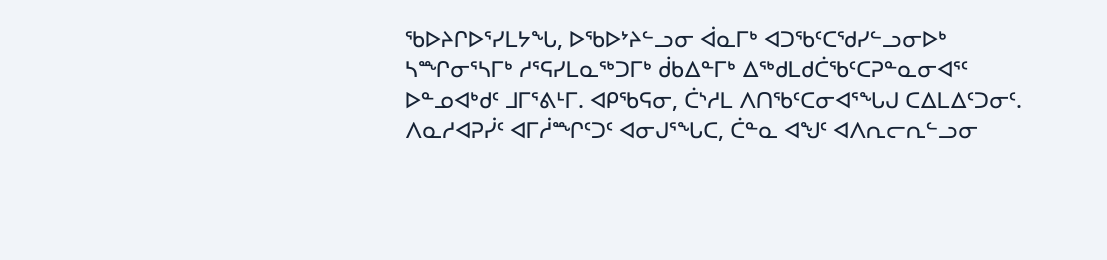ᖃᐅᔨᒋᐅᕐᓯᒪᔭᖓ, ᐅᖃᐅᔾᔨᓪᓗᓂ ᐋᓇᒥᒃ ᐊᑐᖃᑦᑕᖁᓯᓪᓗᓂᐅᒃ ᓴᙱᓂᕐᓴᒥᒃ ᓱᕐᕋᓯᒪᓇᖅᑐᒥᒃ ᑰᑲᐃᓐᒥᒃ ᐃᖅᑯᒪᑯᑖᖃᑦᑕᕈᓐᓇᓂᐊᕐᑦ ᐅᓐᓄᐊᒃᑯᑦ ᒧᒥᕐᕕᒻᒥ. ᐊᑭᖃᕋᓂ, ᑖᔅᓱᒪ ᐱᑎᖃᑦᑕᓂᐊᕐᖓᒍ ᑕᐃᒪᐃᑦᑐᓂᑦ.
ᐱᓇᓱᐊᕈᓰᑦ ᐊᒥᓲᙱᑦᑐᑦ ᐊᓂᒍᕐᖓᑕ, ᑖᓐᓇ ᐊᖑᑦ ᐊᐱᕆᓕᕆᓪᓗᓂ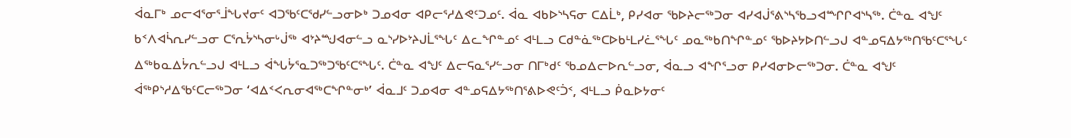ᐋᓇᒥᒃ ᓄᓕᐊᕐᓂᕐᒨᖓᔪᓂᑦ ᐊᑐᖃᑦᑕᖁᓯᓪᓗᓂᐅᒃ ᑐᓄᐊᓂ ᐊᑭᓕᕐᓱᐃᕙᑦᑐᓄᑦ. ᐋᓇ ᐊᑲᐅᔅᓴᕋᓂ ᑕᐃᒫᒃ, ᑭᓯᐊᓂ ᖃᐅᔨᓕᖅᑐᓂ ᐊᓯᐊᒎᕐᕕᔅᓴᖃᓗᐊᙱᒋᐊᔅᓴᖅ. ᑖᓐᓇ ᐊᖑᑦ ᑲᑉᐱᐊᓵᕆᓯᓪᓗᓂ ᑕᕐᕆᔮᔅᓴᓂᒡᒎᖅ ᐊᔾᔨᙳᐊᓂᓪᓗ ᓇᔅᓯᐅᔾᔨᒍᒫᕐᖓᑦ ᐃᓚᖏᓐᓄᑦ ᐊᒻᒪᓗ ᑕᑯᓐᓈᖅᑕᐅᑲᒻᒪᓯᓛᕐᖓᑦ ᓄᓇᖅᑲᑎᖏᓐᓄᑦ ᖃᐅᔨᔭᐅᑎᓪᓗᒍ ᐊᓐᓄᕋᐃᔭᖅᑎᖃᑦᑕᕐᖓᑦ ᐃᖅᑲᓇᐃᔮᕆᓪᓗᒍ ᐊᒻᒪᓗ ᐋᖓᔮᕐᓇᑐᖅᑐᖃᑦᑕᕐᖓᑦ. ᑖᓐᓇ ᐊᖑᑦ ᐃᓕᕋᓇᕐᓯᓪᓗᓂ ᑎᒥᒃᑯᑦ ᖃᓄᐃᓕᐅᕆᓪᓗᓂ, ᐋᓇᓗ ᐊᖏᕐᓗᓂ ᑭᓯᐊᓂᐅᓕᖅᑐᓂ. ᑖᓐᓇ ᐊᖑᑦ ᐋᖅᑭᔅᓱᐃᖃᑦᑕᓕᖅᑐᓂ ‘ᐊᐃᑉᐸᕆᓂᐊᖅᑕᖏᓐᓂᒃ’ ᐋᓇᒧᑦ ᑐᓄᐊᓂ ᐊᓐᓄᕋᐃᔭᖅᑎᕐᕕᐅᕙᑦᑑᑉ, ᐊᒻᒪᓗ ᑮᓇᐅᔭᓂᑦ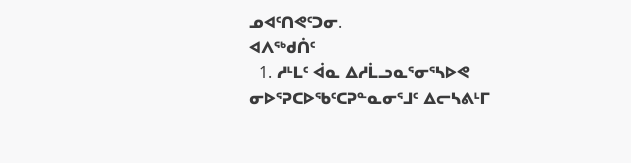ᓄᐊᑦᑎᕙᑦᑐᓂ.
ᐊᐱᖅᑯᑏᑦ
  1. ᓱᒻᒪᑦ ᐋᓇ ᐃᓱᒫᓗᓇᕐᓂᕐᓴᐅᕙ ᓂᐅᕐᕈᑕᐅᖃᑦᑕᕈᓐᓇᓂᕐᒧᑦ ᐃᓕᓴᕕᒻᒥ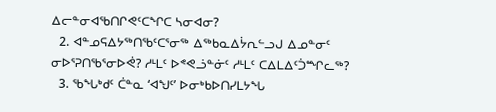ᐃᓕᓐᓂᐊᖃᑎᒋᕙᑦᑕᖏᑕ ᓴᓂᐊᓂ?
  2. ᐊᓐᓄᕋᐃᔭᖅᑎᖃᑦᑕᕐᓂᖅ ᐃᖅᑲᓇᐃᔮᕆᓪᓗᒍ ᐃᓄᓐᓂᑦ ᓂᐅᕐᕈᑎᖃᕐᓂᐅᕚ? ᓱᒻᒪᑦ ᐅᕝᕙᓘᓐᓃᑦ ᓱᒻᒪᑦ ᑕᐃᒪᐃᑦᑑᙱᓚᖅ?
  3. ᖃᖓᒃᑯᑦ ᑖᓐᓇ ‘ᐊᖑᑦ’ ᐅᓂᒃᑲᐅᑎᓯᒪᔭᖓ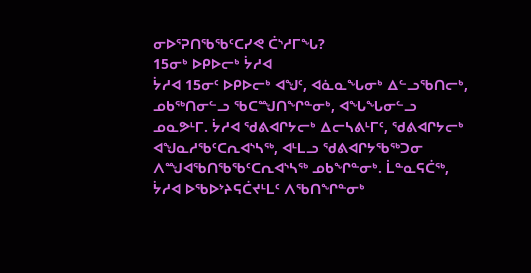ᓂᐅᕐᕈᑎᖃᖃᑦᑕᓯᕙ ᑖᔅᓱᒥᖓ?
15ᓂᒃ ᐅᑭᐅᓕᒃ ᔮᓱᐊ
ᔮᓱᐊ 15ᓂᑦ ᐅᑭᐅᓕᒃ ᐊᖑᑦ, ᐊᓈᓇᖓᓂᒃ ᐃᓪᓗᖃᑎᓕᒃ, ᓄᑲᖅᑎᓂᓪᓗ ᖃᑕᙳᑎᖏᓐᓂᒃ, ᐊᖓᖓᓂᓪᓗ ᓄᓇᕗᒻᒥ. ᔮᓱᐊ ᖁᕕᐊᒋᔭᓕᒃ ᐃᓕᓴᕕᒻᒥᑦ, ᖁᕕᐊᒋᔭᓕᒃ ᐊᖑᓇᓱᖃᑦᑕᕆᐊᔅᓴᖅ, ᐊᒻᒪᓗ ᖁᕕᐊᒋᔭᖃᖅᑐᓂ ᐱᙳᐊᖃᑎᖃᖃᑦᑕᕆᐊᔅᓴᖅ ᓄᑲᖏᓐᓂᒃ. ᒫᓐᓇᕋᑖᖅ, ᔮᓱᐊ ᐅᖃᐅᔾᔨᕋᑖᔪᒻᒪᑦ ᐱᖃᑎᖏᓐᓂᒃ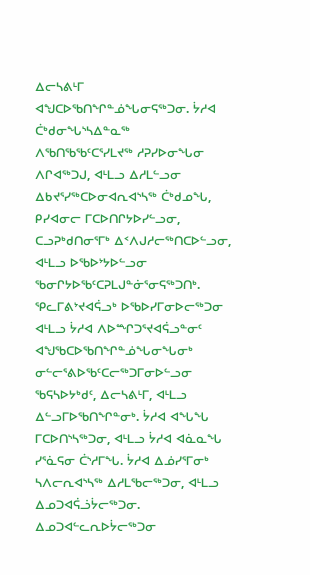ᐃᓕᓴᕕᒻᒥ ᐊᖑᑕᐅᖃᑎᖏᓐᓅᖓᓂᕋᖅᑐᓂ. ᔮᓱᐊ ᑖᒃᑯᓂᖓᔅᓴᐃᓐᓇᖅ ᐱᖃᑎᖃᖃᑦᑕᕐᓯᒪᔪᖅ ᓱᕈᓯᐅᓂᖓᓂ ᐱᒋᐊᖅᑐᒍ, ᐊᒻᒪᓗ ᐃᓱᒪᓪᓗᓂ ᐃᑲᔪᕐᓯᖅᑕᐅᓂᐊᕆᐊᔅᓴᖅ ᑖᒃᑯᓄᖓ, ᑭᓯᐊᓂᓕ ᒥᑕᐅᑎᒋᔭᐅᓯᓪᓗᓂ, ᑕᓗᕈᒃᑯᑎᓂᕐᒥᒃ ᐃᑉᐱᒍᓱᓕᖅᑎᑕᐅᓪᓗᓂ, ᐊᒻᒪᓗ ᐅᖃᐅᔾᔭᐅᓪᓗᓂ ᖃᓂᒋᔭᐅᖃᑦᑕᕈᒪᒍᓐᓃᕐᓂᕋᖅᑐᑎᒃ. ᕿᓚᒥᕕᔾᔪᐊᕌᓗᒃ ᐅᖃᐅᓯᒥᓂᐅᓕᖅᑐᓂ ᐊᒻᒪᓗ ᔮᓱᐊ ᐱᐅᙱᑐᕐᔪᐊᕌᓗᓐᓂᑦ ᐊᖑᖃᑕᐅᖃᑎᖏᓐᓅᖓᓂᖓᓂᒃ ᓂᓪᓕᕐᕕᐅᖃᑦᑕᓕᖅᑐᒥᓂᐅᓪᓗᓂ ᖃᕋᓴᐅᔭᒃᑯᑦ, ᐃᓕᓴᕕᒻᒥ, ᐊᒻᒪᓗ ᐃᓪᓗᒥᐅᖃᑎᖏᓐᓂᒃ. ᔮᓱᐊ ᐊᖓᖓ ᒥᑕᐅᑎᔅᓴᖅᑐᓂ, ᐊᒻᒪᓗ ᔮᓱᐊ ᐊᓈᓇᖓ ᓯᕐᓈᕋᓂ ᑖᔅᓱᒥᖓ. ᔮᓱᐊ ᐃᓅᓯᕐᒥᓂᒃ ᓴᐱᓕᕆᐊᔅᓴᖅ ᐃᓱᒪᖃᓕᖅᑐᓂ, ᐊᒻᒪᓗ ᐃᓄᑐᐊᕌᓘᔮᓕᖅᑐᓂ. ᐃᓄᑐᐊᓪᓚᕆᐅᔮᓕᖅᑐᓂ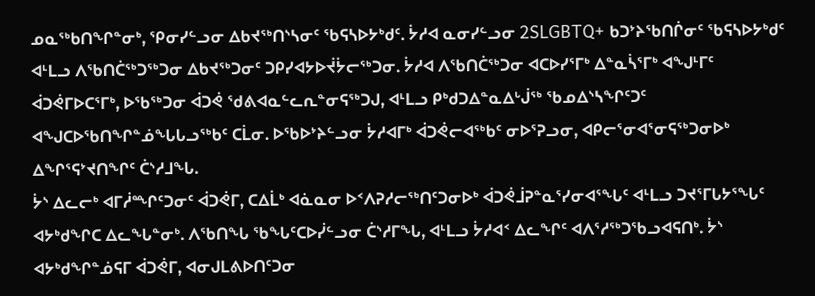ᓄᓇᖅᑲᑎᖏᓐᓂᒃ, ᕿᓂᓯᓪᓗᓂ ᐃᑲᔪᖅᑎᔅᓴᓂᑦ ᖃᕋᓴᐅᔭᒃᑯᑦ. ᔮᓱᐊ ᓇᓂᓯᓪᓗᓂ 2SLGBTQ+ ᑲᑐᔾᔨᖃᑎᒌᓂᑦ ᖃᕋᓴᐅᔭᒃᑯᑦ ᐊᒻᒪᓗ ᐱᖃᑎᑖᖅᑐᖅᑐᓂ ᐃᑲᔪᖅᑐᓂᑦ ᑐᑭᓯᐊᔭᐅᔫᔮᓕᖅᑐᓂ. ᔮᓱᐊ ᐱᖃᑎᑖᖅᑐᓂ ᐊᑕᐅᓯᕐᒥᒃ ᐃᓐᓇᓵᕐᒥᒃ ᐊᖑᒻᒥᑦ ᐋᑐᕚᒥᐅᑕᕐᒥᒃ, ᐅᖃᖅᑐᓂ ᐋᑐᕚ ᖁᕕᐊᓇᓪᓚᕆᓐᓂᕋᖅᑐᒍ, ᐊᒻᒪᓗ ᑭᒃᑯᑐᐃᓐᓇᐃᒡᒎᖅ ᖃᓄᐃᔅᓴᖏᑦᑐᑦ ᐊᖑᑕᐅᖃᑎᖏᓐᓅᖓᒐᓗᖅᑲᑦ ᑕᒫᓂ. ᐅᖃᐅᔾᔨᓪᓗᓂ ᔮᓱᐊᒥᒃ ᐋᑐᕚᓕᐊᖅᑲᑦ ᓂᐅᕐᕈᓗᓂ, ᐊᑭᓕᕐᓂᐊᕐᓂᕋᖅᑐᓂᐅᒃ ᐃᖏᕐᕋᔾᔪᑎᖏᑦ ᑖᔅᓱᒧᖓ.
ᔮᔅ ᐃᓚᓕᒃ ᐊᒥᓲᙱᑦᑐᓂᑦ ᐋᑐᕚᒥ, ᑕᐃᒫᒃ ᐊᓈᓇᓂ ᐅᑉᐱᕈᓱᓕᖅᑎᑦᑐᓂᐅᒃ ᐋᑐᕚᒨᕈᓐᓇᕐᓯᓂᐊᕐᖓᑦ ᐊᒻᒪᓗ ᑐᔪᕐᒥᒐᔭᕐᖓᑦ ᐊᔭᒃᑯᖏᑕ ᐃᓚᖓᓐᓂᒃ. ᐱᖃᑎᖓ ᖃᖓᑦᑕᐅᓰᓪᓗᓂ ᑖᔅᓱᒥᖓ, ᐊᒻᒪᓗ ᔮᓱᐊᑉ ᐃᓚᖏᑦ ᐊᐱᕐᓱᖅᑐᖃᓗᐊᕋᑎᒃ. ᔮᔅ ᐊᔭᒃᑯᖏᓐᓅᕋᒥ ᐋᑐᕚᒥ, ᐊᓂᒍᒪᕕᐅᑎᑦᑐᓂ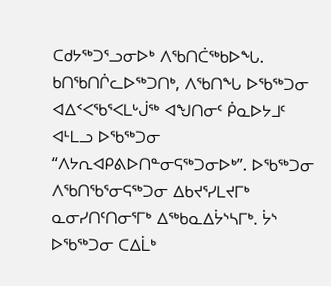ᑕᑯᔭᖅᑐᕐᓗᓂᐅᒃ ᐱᖃᑎᑖᖅᑲᐅᖓ.
ᑲᑎᖃᑎᒌᓚᐅᖅᑐᑎᒃ, ᐱᖃᑎᖓ ᐅᖃᖅᑐᓂ ᐊᐃᑉᐸᖃᕐᐸᒪᒡᒎᖅ ᐊᖑᑎᓂᑦ ᑮᓇᐅᔭᒧᑦ ᐊᒻᒪᓗ ᐅᖃᖅᑐᓂ “ᐱᔭᕆᐊᑭᕕᐅᑎᓐᓂᕋᖅᑐᓂᐅᒃ”. ᐅᖃᖅᑐᓂ ᐱᖃᑎᖃᕐᓂᕋᖅᑐᓂ ᐃᑲᔪᕐᓯᒪᔪᒥᒃ ᓇᓂᓯᑎᑦᑎᓂᕐᒥᒃ ᐃᖅᑲᓇᐃᔮᔅᓴᒥᒃ. ᔮᔅ ᐅᖃᖅᑐᓂ ᑕᐃᒫᒃ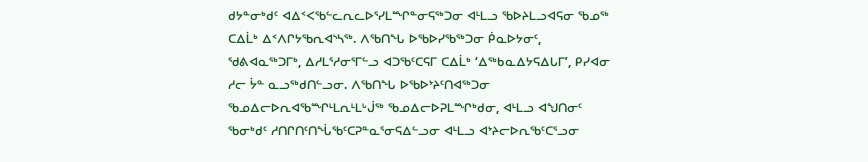ᑯᔭᓐᓂᒃᑯᑦ ᐊᐃᑉᐸᖃᓪᓚᕆᓚᐅᕐᓯᒪᙱᓐᓂᕋᖅᑐᓂ ᐊᒻᒪᓗ ᖃᐅᔨᒪᓗᐊᕋᓂ ᖃᓄᖅ ᑕᐃᒫᒃ ᐃᑉᐱᒋᔭᖃᕆᐊᔅᓴᖅ. ᐱᖃᑎᖓ ᐅᖃᐅᓯᖃᖅᑐᓂ ᑮᓇᐅᔭᓂᑦ, ᖁᕕᐊᓇᖅᑐᒥᒃ, ᐃᓱᒪᕐᓱᓂᕐᒥᓪᓗ ᐊᑐᖃᑦᑕᕋᒥ ᑕᐃᒫᒃ ‘ᐃᖅᑲᓇᐃᔭᕋᐃᒐᒥ’, ᑭᓯᐊᓂ ᓱᓕ ᔮᓐ ᓇᓗᖅᑯᑎᓪᓗᓂ. ᐱᖃᑎᖓ ᐅᖃᐅᔾᔨᑦᑎᐊᖅᑐᓂ ᖃᓄᐃᓕᐅᕆᐊᖃᙱᒻᒪᕆᒻᒪᒡᒎᖅ ᖃᓄᐃᓕᐅᕈᒪᙱᒃᑯᓂ, ᐊᒻᒪᓗ ᐊᖑᑎᓂᑦ ᖃᓂᒃᑯᑦ ᓱᑎᒋᑎᑦᑎᖔᖃᑦᑕᕈᓐᓇᕐᓂᕋᐃᓪᓗᓂ ᐊᒻᒪᓗ ᐊᔾᔨᓕᐅᕆᖃᑦᑕᕐᓗᓂ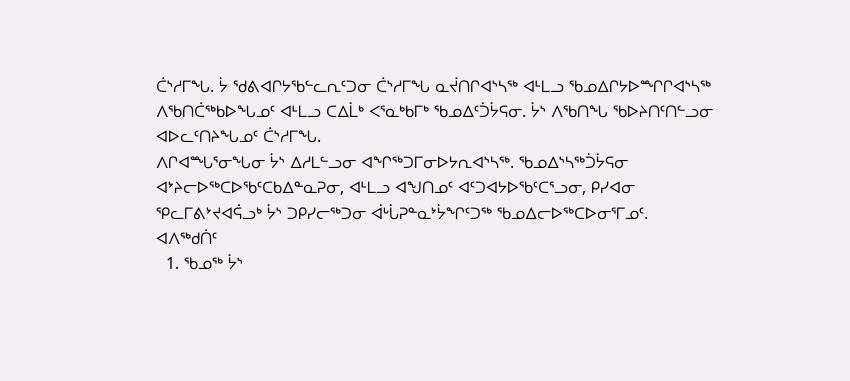ᑖᔅᓱᒥᖓ. ᔮ ᖁᕕᐊᒋᔭᖃᓪᓚᕆᑦᑐᓂ ᑖᔅᓱᒥᖓ ᓇᔫᑎᒋᐊᔅᓴᖅ ᐊᒻᒪᓗ ᖃᓄᐃᒋᔭᐅᙱᒋᐊᔅᓴᖅ ᐱᖃᑎᑖᖅᑲᐅᖓᓄᑦ ᐊᒻᒪᓗ ᑕᐃᒫᒃ ᐸᕐᓇᒃᑲᒥᒃ ᖃᓄᐃᑦᑑᔮᕋᓂ. ᔮᔅ ᐱᖃᑎᖓ ᖃᐅᔨᑎᑦᑎᓪᓗᓂ ᐊᐅᓚᑦᑎᔨᖓᓄᑦ ᑖᔅᓱᒥᖓ.
ᐱᒋᐊᙵᕐᓂᖓᓂ ᔮᔅ ᐃᓱᒪᓪᓗᓂ ᐊᖏᖅᑐᒥᓂᐅᔭᕆᐊᔅᓴᖅ. ᖃᓄᐃᔅᓴᖅᑑᔮᕋᓂ ᐊᔾᔨᓕᐅᖅᑕᐅᖃᑦᑕᑲᐃᓐᓇᕈᓂ, ᐊᒻᒪᓗ ᐊᖑᑎᓄᑦ ᐊᑦᑐᐊᔭᐅᖃᑦᑕᕐᓗᓂ, ᑭᓯᐊᓂ ᕿᓚᒥᕕᔾᔪᐊᕌᓗᒃ ᔮᔅ ᑐᑭᓯᓕᖅᑐᓂ ᐋᒡᒑᕈᓐᓇᔾᔮᖏᑦᑐᖅ ᖃᓄᐃᓕᐅᖅᑕᐅᓂᕐᒥᓄᑦ.
ᐊᐱᖅᑯᑏᑦ
  1. ᖃᓄᖅ ᔮᔅ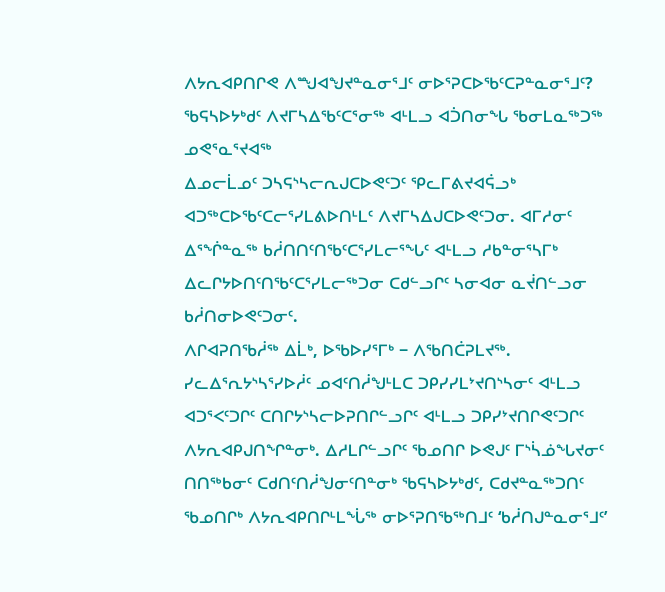ᐱᔭᕆᐊᑭᑎᒋᕙ ᐱᙳᐊᖑᔪᓐᓇᓂᕐᒧᑦ ᓂᐅᕐᕈᑕᐅᖃᑦᑕᕈᓐᓇᓂᕐᒧᑦ?
ᖃᕋᓴᐅᔭᒃᑯᑦ ᐱᔪᒥᓴᐃᖃᑦᑕᕐᓂᖅ ᐊᒻᒪᓗ ᐊᑑᑎᓂᖓ ᖃᓂᒪᓇᖅᑐᖅ ᓄᕙᕐᓇᕐᔪᐊᖅ
ᐃᓄᓕᒫᓄᑦ ᑐᓴᕋᔅᓴᓕᕆᒍᑕᐅᕙᑦᑐᑦ ᕿᓚᒥᕕᔪᐊᕌᓗᒃ ᐊᑐᖅᑕᐅᖃᑦᑕᓕᕐᓯᒪᕕᐅᑎᒻᒪᑦ ᐱᔪᒥᓴᐃᒍᑕᐅᕙᑦᑐᓂ. ᐊᒥᓱᓂᑦ ᐃᕐᖐᓐᓇᖅ ᑲᓲᑎᑎᑦᑎᖃᑦᑕᕐᓯᒪᓕᕐᖓᑦ ᐊᒻᒪᓗ ᓱᑲᓐᓂᕐᓴᒥᒃ ᐃᓚᒋᔭᐅᑎᑦᑎᖃᑦᑕᕐᓯᒪᓕᖅᑐᓂ ᑕᑯᓪᓗᒋᑦ ᓴᓂᐊᓂ ᓇᔫᑎᓪᓗᓂ ᑲᓲᑎᓂᐅᕙᑦᑐᓂᑦ.
ᐱᒋᐊᕈᑎᖃᓲᖅ ᐃᒫᒃ, ᐅᖃᐅᓯᕐᒥᒃ − ᐱᖃᑎᑖᕈᒪᔪᖅ. ᓯᓚᐃᕐᕆᔭᔅᓴᕐᓯᐅᓲᑦ ᓄᐊᑦᑎᓲᖑᒻᒪᑕ ᑐᑭᓯᓯᒪᔾᔪᑎᔅᓴᓂᑦ ᐊᒻᒪᓗ ᐊᑐᕐᐸᑦᑐᒋᑦ ᑕᑎᒋᔭᔅᓴᓕᐅᕈᑎᒋᓪᓗᒋᑦ ᐊᒻᒪᓗ ᑐᑭᓯᔾᔪᑎᒋᕙᑦᑐᒋᑦ ᐱᔭᕆᐊᑭᒍᑎᖏᓐᓂᒃ. ᐃᓱᒪᒋᓪᓗᒋᑦ ᖃᓄᑎᒋ ᐅᕙᒍᑦ ᒥᔅᓵᓅᖓᔪᓂᑦ ᑎᑎᖅᑲᓂᑦ ᑕᑯᑎᑦᑎᓲᖑᓂᑦᑎᓐᓂᒃ ᖃᕋᓴᐅᔭᒃᑯᑦ, ᑕᑯᔪᓐᓇᖅᑐᑎᑦ ᖃᓄᑎᒋᒃ ᐱᔭᕆᐊᑭᑎᒋᒻᒪᖔᖅ ᓂᐅᕐᕈᑎᖃᖅᑎᒧᑦ ‘ᑲᓲᑎᒍᓐᓇᓂᕐᒧᑦ’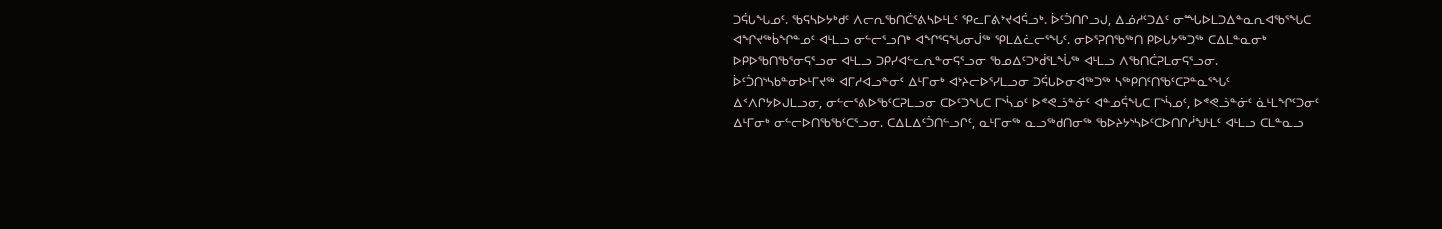ᑐᕌᒐᖓᓄᑦ. ᖃᕋᓴᐅᔭᒃᑯᑦ ᐱᓕᕆᖃᑎᑖᕐᕕᓴᐅᒻᒪᑦ ᕿᓚᒥᕕᔾᔪᐊᕌᓗᒃ. ᐆᑦᑑᑎᒋᓗᒍ, ᐃᓅᓱᑦᑐᐃᑦ ᓂᙵᐅᒪᑐᐃᓐᓇᕆᐊᖃᕐᖓᑕ ᐊᖏᔪᖅᑳᖏᓐᓄᑦ ᐊᒻᒪᓗ ᓂᓪᓕᕐᓗᑎᒃ ᐊᖏᕐᕋᖓᓂᒎᖅ ᕿᒪᐃᓛᓕᕐᖓᑦ. ᓂᐅᕐᕈᑎᖃᖅᑎ ᑭᐅᒐᔭᖅᑐᖅ ᑕᐃᒪᓐᓇᓂᒃ ᐅᑭᐅᖃᑎᖃᕐᓂᕋᕐᓗᓂ ᐊᒻᒪᓗ ᑐᑭᓯᐊᓪᓚᕆᓐᓂᕋᕐᓗᓂ ᖃᓄᐃᑦᑐᒃᑰᕐᒪᖔᖅ ᐊᒻᒪᓗ ᐱᖃᑎᑖᕈᒪᓂᕋᕐᓗᓂ.
ᐆᑦᑑᑎᔅᓴᑲᓐᓂᐅᒻᒥᔪᖅ ᐊᒥᓱᐊᓗᓐᓂᑦ ᐃᒻᒥᓂᒃ ᐊᔾᔨᓕᐅᕐᓯᒪᓗᓂ ᑐᕌᒐᐅᓂᐊᖅᑐᖅ ᓴᖅᑭᑎᑦᑎᖃᑦᑕᕈᓐᓇᕐᖓᑦ ᐃᑉᐱᒋᔭᐅᒍᒪᓗᓂ, ᓂᓪᓕᕐᕕᐅᖃᑦᑕᕈᒪᓗᓂ ᑕᐅᑦᑐᖓᑕ ᒥᔅᓵᓄᑦ ᐅᕝᕙᓘᓐᓃᑦ ᐊᓐᓄᕌᖓᑕ ᒥᔅᓵᓄᑦ, ᐅᕝᕙᓘᓐᓃᑦ ᓈᒻᒪᖏᑦᑐᓂᑦ ᐃᒻᒥᓂᒃ ᓂᓪᓕᐅᑎᖃᖃᑦᑕᕐᓗᓂ. ᑕᐃᒪᐃᑦᑑᑎᓪᓗᒋᑦ, ᓇᒻᒥᓂᖅ ᓇᓗᖅᑯᑎᓂᖅ ᖃᐅᔨᔭᔅᓴᐅᑦᑕᐅᑎᒋᓲᖑᒻᒪᑦ ᐊᒻᒪᓗ ᑕᒪᓐᓇᓗ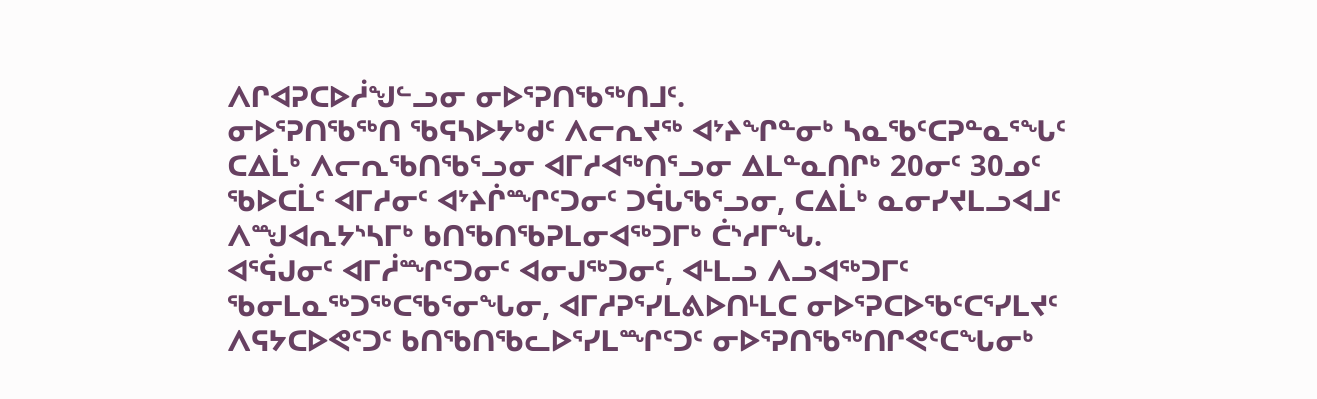ᐱᒋᐊᕈᑕᐅᓲᖑᓪᓗᓂ ᓂᐅᕐᕈᑎᖃᖅᑎᒧᑦ.
ᓂᐅᕐᕈᑎᖃᖅᑎ ᖃᕋᓴᐅᔭᒃᑯᑦ ᐱᓕᕆᔪᖅ ᐊᔾᔨᖏᓐᓂᒃ ᓴᓇᖃᑦᑕᕈᓐᓇᕐᖓᑦ ᑕᐃᒫᒃ ᐱᓕᕆᖃᑎᖃᕐᓗᓂ ᐊᒥᓱᐊᖅᑎᕐᓗᓂ ᐃᒪᓐᓇᑎᒋᒃ 20ᓂᑦ 30ᓄᑦ ᖃᐅᑕᒫᑦ ᐊᒥᓱᓂᑦ ᐊᔾᔨᒌᙱᑦᑐᓂᑦ ᑐᕌᒐᖃᕐᓗᓂ, ᑕᐃᒫᒃ ᓇᓂᓯᔪᒪᓗᐊᒧᑦ ᐱᙳᐊᕆᔭᔅᓴᒥᒃ ᑲᑎᖃᑎᖃᕈᒪᓂᐊᖅᑐᒥᒃ ᑖᔅᓱᒥᖓ.
ᐊᕐᕌᒍᓂᑦ ᐊᒥᓲᙱᑦᑐᓂᑦ ᐊᓂᒍᖅᑐᓂᑦ, ᐊᒻᒪᓗ ᐱᓗᐊᖅᑐᒥᑦ ᖃᓂᒪᓇᖅᑐᖅᑕᖃᕐᓂᖓᓂ, ᐊᒥᓱᕈᕐᓯᒪᕕᐅᑎᒻᒪᑕ ᓂᐅᕐᕈᑕᐅᖃᑦᑕᕐᓯᒪᔪᑦ ᐱᕋᔭᑕᐅᕙᑦᑐᑦ ᑲᑎᖃᑎᖃᓚᐅᕐᓯᒪᙱᑦᑐᑦ ᓂᐅᕐᕈᑎᖃᖅᑎᒋᕙᑦᑕᖓᓂᒃ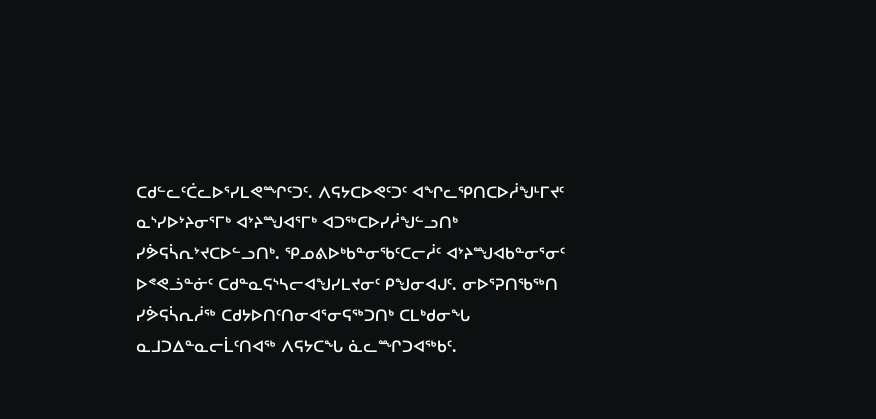ᑕᑯᓪᓚᑦᑖᓚᐅᕐᓯᒪᕙᙱᑦᑐᑦ. ᐱᕋᔭᑕᐅᕙᑦᑐᑦ ᐊᖏᓚᕿᑎᑕᐅᓲᖑᒻᒥᔪᑦ ᓇᔅᓯᐅᔾᔨᓂᕐᒥᒃ ᐊᔾᔨᙳᐊᕐᒥᒃ ᐊᑐᖅᑕᐅᓯᓲᖑᓪᓗᑎᒃ ᓯᕘᕋᓵᕆᔾᔪᑕᐅᓪᓗᑎᒃ. ᕿᓄᕕᐅᒃᑲᓐᓂᖃᑦᑕᓕᓲᑦ ᐊᔾᔨᙳᐊᑲᓐᓂᕐᓂᑦ ᐅᕝᕙᓘᓐᓃᑦ ᑕᑯᓐᓇᕋᔅᓴᓕᐊᖑᓯᒪᔪᓂᑦ ᑭᖑᓂᐊᒍᑦ. ᓂᐅᕐᕈᑎᖃᖅᑎ ᓯᕘᕋᓵᕆᓲᖅ ᑕᑯᔭᐅᑎᑦᑎᓂᐊᕐᓂᕋᖅᑐᑎᒃ ᑕᒪᒃᑯᓂᖓ ᓇᒧᑐᐃᓐᓇᓕᒫᑦᑎᐊᖅ ᐱᕋᔭᑕᖓ ᓈᓚᙱᑐᐊᖅᑲᑦ.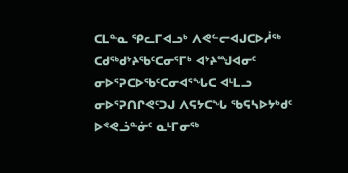ᑕᒪᓐᓇ ᕿᓚᒥᐊᓗᒃ ᐱᕙᓪᓕᐊᒍᑕᐅᓲᖅ ᑕᑯᖅᑯᔾᔨᖃᑦᑕᓂᕐᒥᒃ ᐊᔾᔨᙳᐊᓂᑦ ᓂᐅᕐᕈᑕᐅᖃᑦᑕᓂᐊᕐᖓᑕ ᐊᒻᒪᓗ ᓂᐅᕐᕈᑎᒋᕙᑦᑐᒍ ᐱᕋᔭᑕᖓ ᖃᕋᓴᐅᔭᒃᑯᑦ ᐅᕝᕙᓘᓐᓃᑦ ᓇᒻᒥᓂᖅ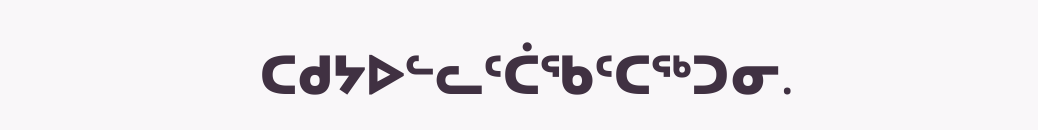ᑕᑯᔭᐅᓪᓚᑦᑖᖃᑦᑕᖅᑐᓂ.